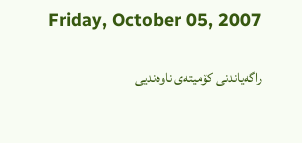Friday, October 05, 2007

راگه‌یاندنی‌ كۆمیته‌ی‌ ناوه‌ندیی‌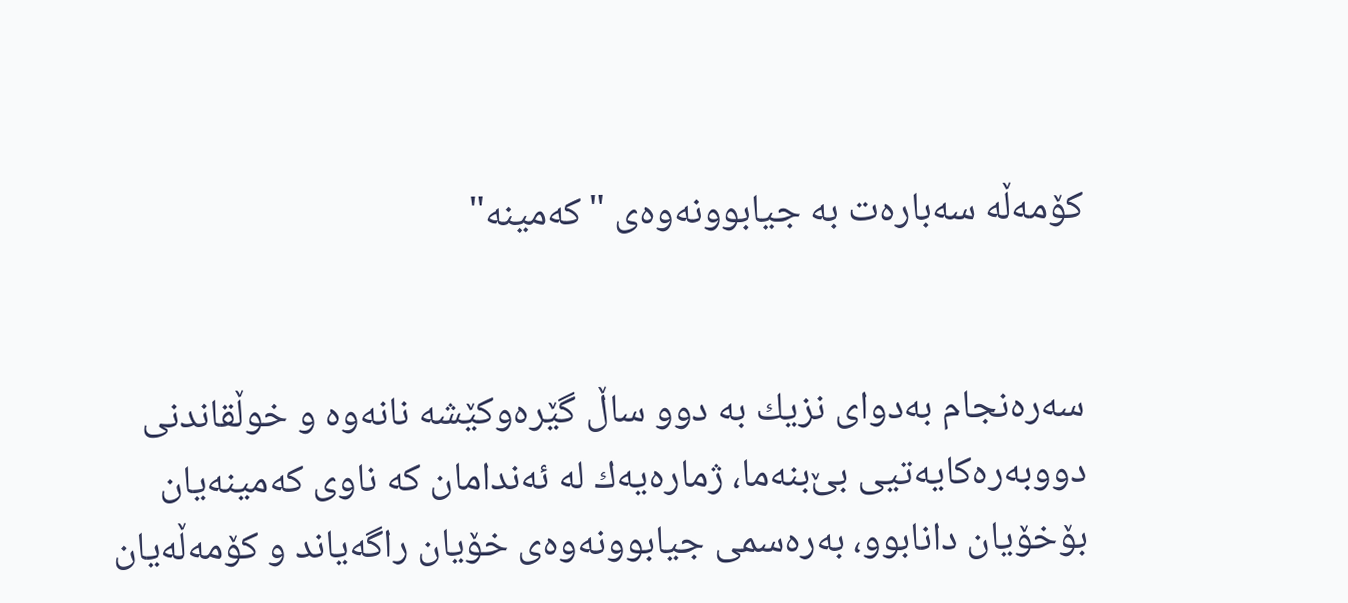كۆمه‌ڵه‌ سه‌باره‌ت به‌ جیابوونه‌وه‌ی‌ "كه‌مینه‌"


سه‌ره‌نجام به‌دوای‌ نزیك به‌ دوو ساڵ‌ گێره‌وكێشه‌ نانه‌وه‌ و خوڵقاندنی‌ دووبه‌ره‌كایه‌تیی‌ بێ‌بنه‌ما، ژماره‌یه‌ك له‌ ئه‌ندامان كه‌ ناوی‌ كه‌مینه‌یان بۆخۆیان دانابوو، به‌ره‌سمی‌ جیابوونه‌وه‌ی‌ خۆیان راگه‌یاند و كۆمه‌ڵه‌یان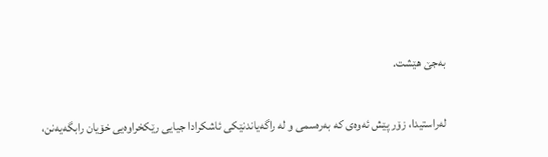به‌جێ‌ هێشت.

له‌راستیدا، زۆر پێش ئه‌وه‌ی‌ كه‌ به‌ره‌سمی‌ و له‌ راگه‌یاندنێكی‌ ئاشكرادا جیایی‌ رێكخراوه‌یی‌ خۆیان رابگه‌یه‌نن،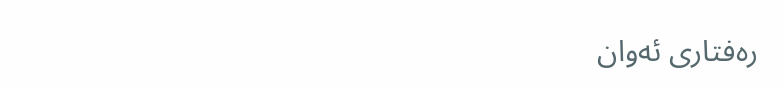ره‌فتاری‌ ئه‌وان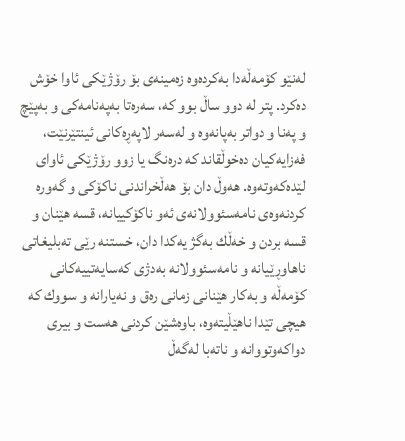له‌نێو كۆمه‌ڵه‌دا به‌كرده‌وه‌ زه‌مینه‌ی‌ بۆ رۆژێكی‌ ئاوا خۆش ده‌كرد. پتر له‌ دوو ساڵ‌ بوو كه‌، سه‌ره‌تا به‌په‌نامه‌كی‌ و به‌پێچ و په‌نا و دواتر به‌پانه‌وه‌ و له‌سه‌ر لاپه‌ڕه‌كانی‌ ئینتێرنێت، فه‌زایه‌كیان ده‌خوڵقاند كه‌ دره‌نگ یا زوو رۆژێكی‌ ئاوای‌ لێده‌كه‌وته‌وه‌. هه‌وڵ‌ دان بۆ هه‌ڵخراندنی‌ ناكۆكی‌ و گه‌وره‌ كردنه‌وه‌ی‌ نامه‌سئوولانه‌ی‌ ئه‌و ناكۆكییانه‌، قسه‌ هێنان و قسه‌ بردن و خه‌ڵك به‌گژ یه‌كدا دان، خستنه‌ رێی‌ ته‌بلیغاتی‌ ناهاوڕێیانه‌ و نامه‌سئوولانه‌ به‌دژی‌ كه‌سایه‌تییه‌كانی‌ كۆمه‌ڵه‌ و به‌كار هێنانی‌ زمانی‌ ره‌ق و نه‌یارانه‌ و سووك كه‌ هیچی‌ تێدا ناهێڵیته‌وه‌، باوه‌شێن كردنی‌ هه‌ست و بیری‌ دواكه‌وتووانه‌ و ناته‌با له‌گه‌ڵ‌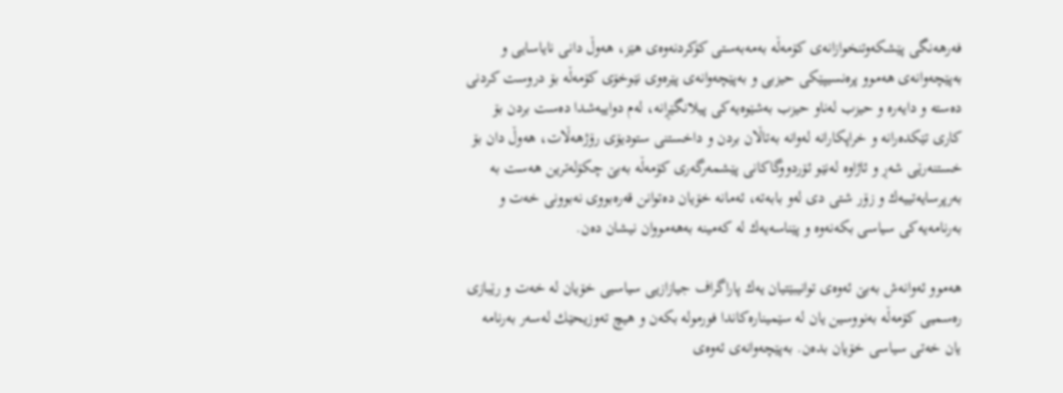فه‌رهه‌نگی‌ پێشكه‌وتنخوازانه‌ی‌ كۆمه‌ڵه‌ به‌مه‌به‌ستی‌ كۆكردنه‌وه‌ی‌ هێز، هه‌وڵ‌ دانی‌ نایاسایی‌ و به‌پێچه‌وانه‌ی‌ هه‌موو پره‌نسیپێكی‌ حیزبی‌ و به‌پێچه‌وانه‌ی‌ پێره‌وی‌ نێوخۆی‌ كۆمه‌ڵه‌ بۆ دروست كردنی‌ ده‌سته‌ و دایه‌ره‌ و حیزب له‌ناو حیزب به‌شێوه‌یه‌كی‌ پیلانگێڕانه‌، له‌م دواییه‌شدا ده‌ست بردن بۆ كاری‌ تێكده‌رانه‌ و خراپكارانه‌ له‌وانه‌ به‌تاڵان بردن و داخستنی‌ ستودیۆی‌ رۆژهه‌ڵات، هه‌وڵ‌ دان بۆ خستنه‌رێی‌ شه‌ڕ و ئاژاوه‌ له‌نێو ئۆردووگاكانی‌ پێشمه‌رگه‌ری‌ كۆمه‌ڵه‌ به‌بێ‌ چكۆله‌ترین هه‌ست به‌ به‌رپرسایه‌تییه‌ك و زۆر شتی‌ دی‌ له‌و بابه‌ته‌، ئه‌مانه‌ خۆیان ده‌توانن قه‌ره‌بووی‌ نه‌بوونی‌ خه‌ت و به‌رنامه‌یه‌كی‌ سیاسی‌ بكه‌نه‌وه‌ و پێناسه‌یه‌ك له‌ كه‌مینه‌ به‌هه‌مووان نیشان ده‌ن.

هه‌موو ئه‌وانه‌ش به‌بێ‌ ئه‌وه‌ی‌ توانیبێتیان یه‌ك پاراگراف جیازازیی‌ سیاسیی‌ خۆیان له‌ خه‌ت و رێبازی‌ ره‌سمیی‌ كۆمه‌ڵه‌ به‌نووسین یان له‌ سێمیناره‌كاندا فورموله‌ بكه‌ن و هیچ ته‌وزیحێك له‌سه‌ر به‌رنامه‌ یان خه‌تی‌ سیاسی‌ خۆیان بده‌ن. به‌پێچه‌وانه‌ی‌ ئه‌وه‌ی‌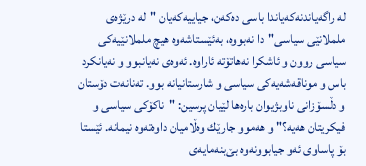له‌ راگه‌یاندنه‌كه‌یاندا باسی‌ ده‌كه‌ن، جیاییه‌كه‌یان "له‌ درێژه‌ی‌ ململانێی‌ سیاسی‌"دا نه‌بووه‌، به‌ئێستاشه‌وه‌ هیچ ململانێیه‌كی‌ سیاسی‌ روون و ئاشكرا نه‌هاتۆته‌ ئاراوه‌. ئه‌وه‌ی‌ نه‌یانبوو و نه‌یانكرد باس و موناقه‌شه‌یه‌كی‌ سیاسی‌ و شارستانیانه‌ بوو. ته‌نانه‌ت دۆستان و دڵسۆزانی‌ ناوبژیوان باره‌ها لێیان پرسین: "ناكۆكی‌ سیاسی‌ و فیكریتان هه‌یه‌؟" و هه‌موو جارێك وه‌ڵامیان داوه‌ته‌وه‌ نیمانه‌. ئێستا بۆ پاساوی‌ ئه‌و جیابوونه‌وه‌ بێ‌بنه‌مایه‌ی‌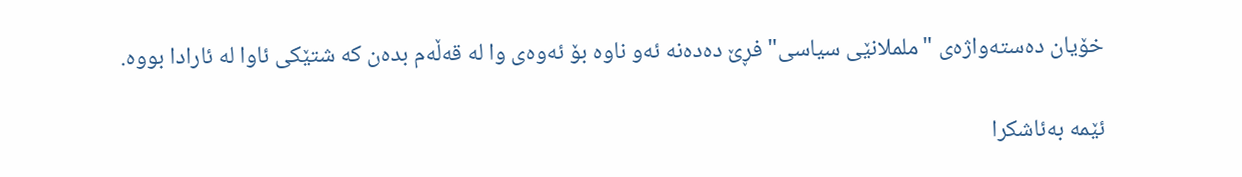خۆیان ده‌سته‌واژه‌ی‌ "ململانێی‌ سیاسی‌" فڕێ‌ ده‌ده‌نه‌ ئه‌و ناوه‌ بۆ ئه‌وه‌ی‌ وا له‌ قه‌ڵه‌م بده‌ن كه‌ شتێكی‌ ئاوا له‌ ئارادا بووه.

ئێمه‌ به‌ئاشكرا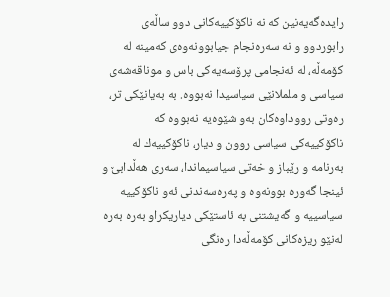رایده‌گه‌یه‌نین كه‌ نه‌ ناكۆكییه‌كانی‌ دوو ساڵه‌ی‌ رابوردوو و نه‌ سه‌ره‌نجام جیابوونه‌وه‌ی‌ كه‌مینه‌ له‌ كۆمه‌ڵه‌، له‌ ئه‌نجامی‌ پرۆسه‌یه‌كی‌ باس و موناقه‌شه‌ی‌ سیاسی‌ و ململانێی‌ سیاسیدا نه‌بووه‌. به‌ به‌یانێكی‌ تر، ره‌وتی‌ رووداوه‌كان به‌و شێوه‌یه‌ نه‌بووه‌ كه‌ ناكۆكییه‌كی‌ سیاسی‌ روون و دیار، ناكۆكییه‌ك له‌ به‌رنامه‌ و رێباز و خه‌تی‌ سیاسیماندا، سه‌ری‌ هه‌ڵدابێ‌ و ئینجا گه‌وره‌ بوونه‌وه‌ و په‌ره‌سه‌ندنی‌ ئه‌و ناكۆكییه‌ سیاسییه‌ و گه‌یشتنی‌ به‌ ئاستێكی‌ دیاریكراو به‌ره‌ به‌ره‌ له‌نێو ریزه‌كانی‌ كۆمه‌ڵه‌دا ره‌نگی‌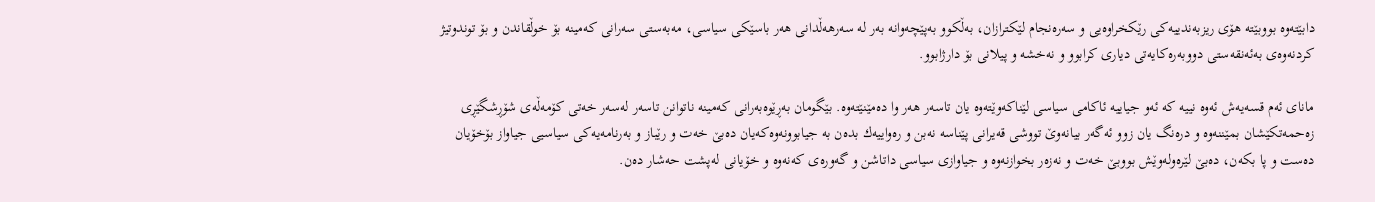دابێته‌وه‌ بووبێته‌ هۆی‌ ریزبه‌ندییه‌كی‌ رێكخراوه‌یی‌ و سه‌ره‌نجام لێكترازان، به‌ڵكوو به‌پێچه‌وانه‌ به‌ر له‌ سه‌رهه‌ڵدانی‌ هه‌ر باسێكی‌ سیاسی‌، مه‌به‌ستی‌ سه‌رانی‌ كه‌مینه‌ بۆ خوڵقاندن و بۆ توندوتیژ كردنه‌وه‌ی‌ به‌ئه‌نقه‌ستی‌ دووبه‌ره‌كایه‌تی‌ دیاری‌ كرابوو و نه‌خشه‌ و پیلانی‌ بۆ دارژابوو.

مانای‌ ئه‌م قسه‌یه‌ش ئه‌وه‌ نییه‌ كه‌ ئه‌و جیاییه‌ ئاكامی‌ سیاسی‌ لێناكه‌وێته‌وه‌ یان تاسه‌ر هه‌ر وا ده‌مێنێته‌وه‌. بێگومان به‌ڕێوه‌به‌رانی‌ كه‌مینه‌ ناتوانن تاسه‌ر له‌سه‌ر خه‌تی‌ كۆمه‌ڵه‌ی‌ شۆڕشگێڕی‌ زه‌حمه‌تكێشان بمێننه‌وه‌ و دره‌نگ یان زوو ئه‌گه‌ر بیانه‌وێ‌ تووشی‌ قه‌یرانی‌ پێناسه‌ نه‌بن و ره‌واییه‌ك بده‌ن به‌ جیابوونه‌وه‌كه‌یان ده‌بێ‌ خه‌ت و رێباز و به‌رنامه‌یه‌كی‌ سیاسیی‌ جیاواز بۆخۆیان ده‌ست و پا بكه‌ن، ده‌بێ‌ لێره‌وله‌وێش بووبێ‌ خه‌ت و نه‌زه‌ر بخوازنه‌وه‌ و جیاوازی‌ سیاسی‌ داتاشن و گه‌وره‌ی‌ كه‌نه‌وه‌ و خۆیانی‌ له‌پشت حه‌شار ده‌ن.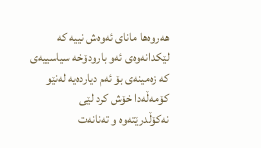هه‌روه‌ها مانای‌ ئه‌وه‌ش نییه‌ كه‌ لێكدانه‌وه‌ی‌ ئه‌و بارودۆخه‌ سیاسییه‌ی‌ كه‌ زه‌مینه‌ی‌ بۆ ئه‌م دیارده‌یه‌ له‌نێو كۆمه‌ڵه‌دا خۆش كرد لێی‌ نه‌كۆڵدرێته‌وه‌ و ته‌نانه‌ت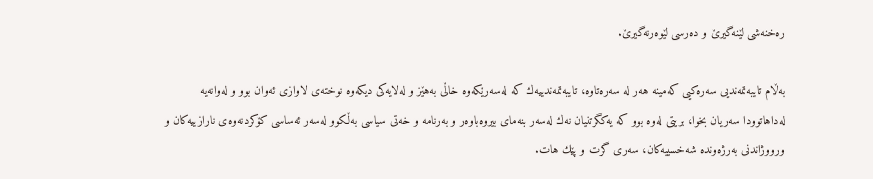ره‌خنه‌شی‌ لێنه‌گیرێ‌ و ده‌رسی‌ لێوه‌رنه‌گیرێ‌.

به‌ڵام تایبه‌تمه‌ندیی‌ سه‌ره‌كیی‌ كه‌مینه‌ هه‌ر له‌ سه‌ره‌تاوه‌، تایبه‌تمه‌ندییه‌ك كه‌ له‌سه‌رێكه‌وه‌ خاڵی‌ به‌هێز و له‌لایه‌كی‌ دیكه‌وه‌ نوخته‌ی‌ لاوازی‌ ئه‌وان بوو و له‌وانه‌یه‌ له‌داهاتوودا سه‌ریان بخوا، بریتی‌ له‌وه‌ بوو كه‌ یه‌كگرتنیان نه‌ك له‌سه‌ر بنه‌مای‌ بیروه‌باوه‌ر و به‌رنامه‌ و خه‌تی‌ سیاسی‌ به‌ڵكوو له‌سه‌ر ئه‌ساسی‌ كۆكردنه‌وه‌ی‌ نارازییه‌كان و ورووژاندنی‌ به‌رژه‌ونده‌ شه‌خسییه‌كان، سه‌ری‌ گرت و پێك هات.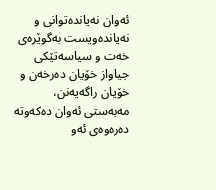ئه‌وان نه‌یانده‌توانی‌ و نه‌یانده‌ویست به‌گوێره‌ی‌ خه‌ت و سیاسه‌تێكی‌ جیاواز خۆیان ده‌رخه‌ن و خۆیان راگه‌یه‌نن، مه‌به‌ستی‌ ئه‌وان ده‌كه‌وته‌ ده‌ره‌وه‌ی‌ ئه‌و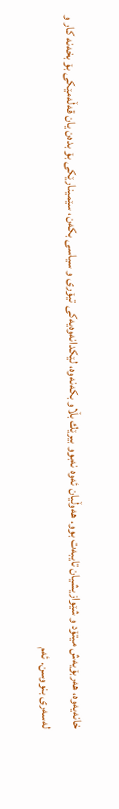خانه‌یه‌وه‌، هه‌ربۆیه‌ش میتۆد و شێوازیشیان تایبه‌ت بوو. هه‌وڵیان ئه‌وه‌ نه‌بوو بیرێك بڵاو بكه‌نه‌وه‌، لێكدانه‌وه‌یه‌كی‌ تیۆری‌ و سیاسی‌ بكه‌ن، سێمینارێكی‌ بۆ بده‌ن یان قه‌ڵه‌مێكی‌ بۆ بخه‌نه‌ كار و له‌سه‌ری‌ بنووسن. ئه‌م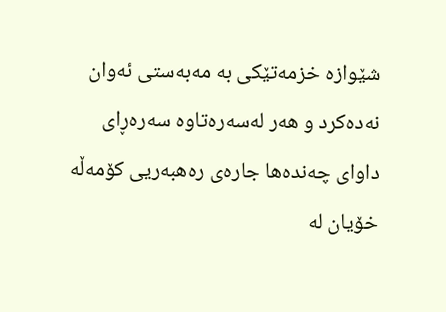شێوازه‌ خزمه‌تێكی‌ به‌ مه‌به‌ستی‌ ئه‌وان نه‌ده‌كرد و هه‌ر له‌سه‌ره‌تاوه‌ سه‌ره‌ڕای‌ داوای‌ چه‌نده‌ها جاره‌ی‌ ره‌هبه‌ریی‌ كۆمه‌ڵه‌ خۆیان له‌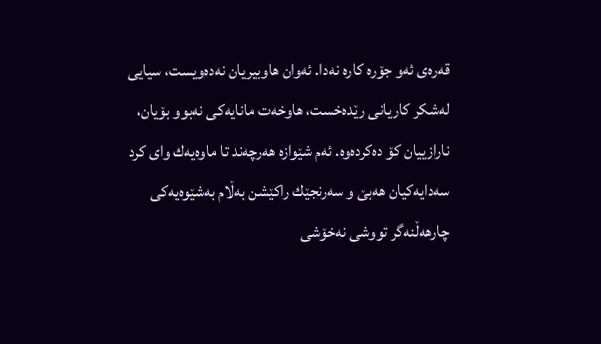قه‌ره‌ی‌ ئه‌و جۆره‌ كاره‌ نه‌دا. ئه‌وان هاوبیریان نه‌ده‌ویست، سیایی‌ له‌شكر كاریانی‌ رێده‌خست، هاوخه‌ت مانایه‌كی‌ نه‌بوو بۆیان، نارازییان كۆ ده‌كرده‌وه‌. ئه‌م شێوازه‌ هه‌رچه‌ند تا ماوه‌یه‌ك وای‌ كرد سه‌دایه‌كیان هه‌بێ‌ و سه‌رنجێك راكێشن به‌ڵام به‌شێوه‌یه‌كی‌ چارهه‌ڵنه‌گر تووشی‌ نه‌خۆشی‌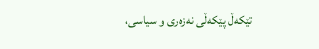تێكه‌ڵ‌ پێكه‌ڵی‌ نه‌زه‌ری‌ و سیاسی‌،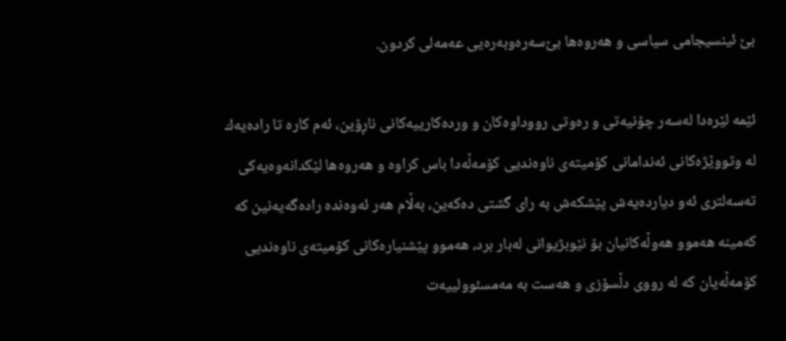بێ‌ ئینسیجامی‌ سیاسی‌ و هه‌روه‌ها بێ‌سه‌ره‌وبه‌ره‌یی‌ عه‌مه‌لی‌ كردون.

ئێمه‌ لێره‌دا له‌سه‌ر چۆنیه‌تی‌ و ره‌وتی‌ رووداوه‌كان و ورده‌كارییه‌كانی‌ ناڕۆین، ئه‌م كاره‌ تا راده‌یه‌ك له‌ وتووێژه‌كانی‌ ئه‌ندامانی‌ كۆمیته‌ی‌ ناوه‌ندیی‌ كۆمه‌ڵه‌دا باس كراوه‌ و هه‌روه‌ها لێكدانه‌وه‌یه‌كی‌ ته‌سه‌لتری‌ ئه‌و دیارده‌یه‌ش پێشكه‌ش به‌ رای‌ گشتی‌ ده‌كه‌ین، به‌ڵام هه‌ر ئه‌وه‌نده‌ راده‌گه‌یه‌نین كه‌ كه‌مینه‌ هه‌موو هه‌وڵه‌كانیان بۆ نێوبژیوانی‌ له‌بار برد، هه‌موو پێشنیاره‌كانی‌ كۆمیته‌ی‌ ناوه‌ندیی‌ كۆمه‌ڵه‌یان كه‌ له‌ رووی‌ دڵسۆزی‌ و هه‌ست به‌ مه‌مسئوولییه‌ت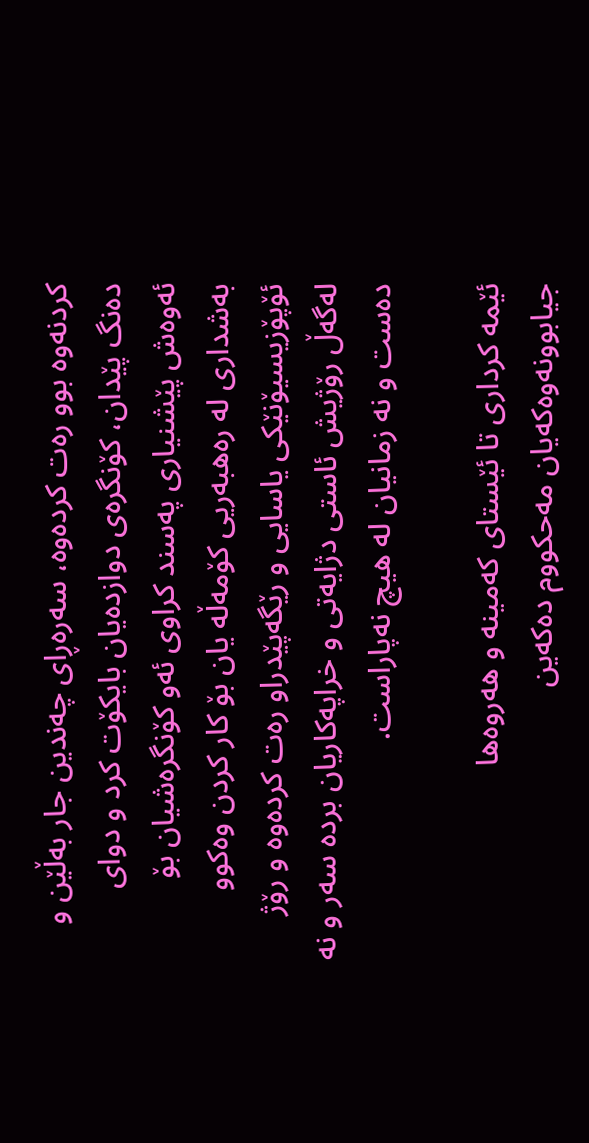كردنه‌وه‌ بوو ره‌ت كرده‌وه‌، سه‌ره‌ڕای‌ چه‌ندین جار به‌ڵێن و ده‌نگ پێدان، كۆنگره‌ی‌ دوازده‌یان بایكۆت كرد و دوای‌ ئه‌وه‌ش پێشنیاری‌ په‌سند كراوی‌ ئه‌و كۆنگره‌شیان بۆ به‌شداری‌ له‌ ره‌هبه‌ریی‌ كۆمه‌ڵه‌ یان بۆ كار كردن وه‌كوو ئۆپۆزیسیۆنێكی‌ یاسایی‌ و رێگه‌پێدراو ره‌ت كرده‌وه‌ و رۆژ له‌گه‌ڵ‌ رۆژیش ئاستی‌ دژایه‌تی‌ و خراپه‌كاریان برده‌ سه‌ر و نه‌ ده‌ست و نه‌ زمانیان له‌ هیچ نه‌پاراست.

ئێمه‌ كرداری‌ تا ئێستای‌ كه‌مینه‌ و هه‌روه‌ها جیابوونه‌وه‌كه‌یان مه‌حكووم ده‌كه‌ین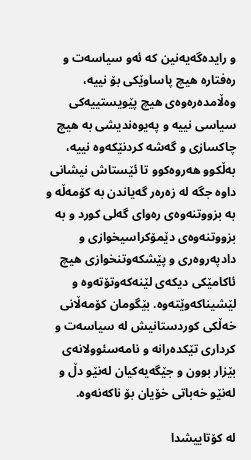و رایده‌گه‌یه‌نین كه‌ ئه‌و سیاسه‌ت و ره‌فتاره‌ هیچ پاساوێكی‌ بۆ نییه‌، وه‌ڵامده‌ره‌وه‌ی‌ هیچ پێویستییه‌كی‌ سیاسی نییه‌ و په‌یوه‌ندیشی‌ به‌ هیچ چاكسازی‌ و گه‌شه‌ كردنێكه‌وه‌ نییه‌، به‌ڵكوو هه‌روه‌كوو تا ئێستاش نیشانی‌ داوه‌ جگه‌ له‌ زه‌ره‌ر گه‌یاندن به‌ كۆمه‌ڵه‌ و به‌ بزووتنه‌وه‌ی‌ ره‌وای‌ گه‌لی‌ كورد و به‌ بزووتنه‌وه‌ی‌ دێمۆكراسیخوازی‌ و دادپه‌روه‌ری‌ و پێشكه‌وتنخوازی‌ هیچ ئاكامێكی‌ دیكه‌ی‌ لێنه‌كه‌وتۆته‌وه‌ و لێشیناكه‌وێته‌وه‌. بێگومان كۆمه‌ڵانی‌ خه‌ڵكی‌ كوردستانیش له‌ سیاسه‌ت و كرداری‌ تێكده‌رانه‌ و نامه‌سئوولانه‌ی‌ بێزار بوون و جێگه‌یه‌كیان له‌نێو دڵ‌ و له‌نێو خه‌باتی‌ خۆیان بۆ ناكه‌نه‌وه‌.

له‌ كۆتاییشدا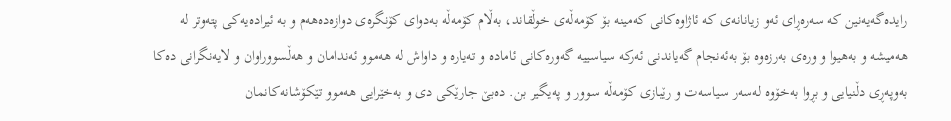رایده‌گه‌یه‌نین كه‌ سه‌ره‌ڕای‌ ئه‌و زیانانه‌ی‌ كه‌ ئاژاوه‌كانی‌ كه‌مینه‌ بۆ كۆمه‌ڵه‌ی‌ خوڵقاند، به‌ڵام كۆمه‌ڵه‌ به‌دوای‌ كۆنگره‌ی‌ دوازه‌ده‌هه‌م و به‌ ئیراده‌یه‌كی‌ پته‌وتر له‌ هه‌میشه‌ و به‌هیوا و وره‌ی‌ به‌رزه‌وه‌ بۆ به‌ئه‌نجام گه‌یاندنی‌ ئه‌ركه‌ سیاسییه‌ گه‌وره‌كانی‌ ئاماده‌ و ته‌یاره‌ و داواش له‌ هه‌موو ئه‌ندامان و هه‌ڵسووراوان و لایه‌نگرانی‌ ده‌كا به‌وپه‌ڕی‌ دڵنیایی‌ و بڕوا به‌خۆوه‌ له‌سه‌ر سیاسه‌ت و رێبازی‌ كۆمه‌ڵه‌ سوور و په‌یگیر بن. ده‌بێ‌ جارێكی‌ دی‌ و به‌خێرایی‌ هه‌موو تێكۆشانه‌كانمان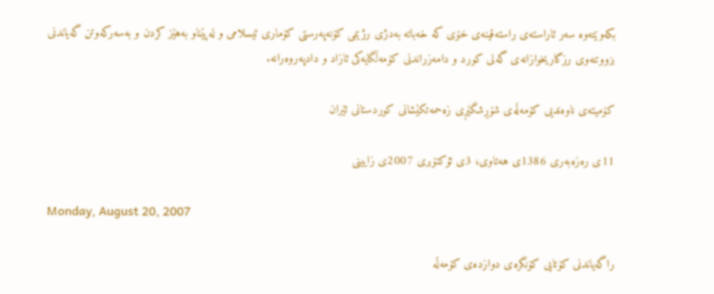بكه‌وێته‌وه‌ سه‌ر ئاراسته‌ی‌ راسته‌قینه‌ی‌ خۆی‌ كه‌ خه‌باته‌ به‌دژی‌ رژیمی‌ كۆنه‌په‌رستی‌ كۆماری‌ ئیسلامی‌ و له‌پێناو به‌هێز كردن و به‌سه‌ركه‌وتن گه‌یاندنی‌ بزووتنه‌وی‌ رزگاریخوازانه‌ی‌ گه‌لی‌ كورد و دامه‌زراندنی‌ كۆمه‌ڵگایه‌كی‌ ئازاد و دادپه‌روه‌رانه‌.

كۆمیته‌ی‌ ناوه‌ندیی‌ كۆمه‌ڵه‌ی‌ شۆڕشگێڕی‌ زه‌حمه‌تكێشانی‌ كوردستانی‌ ئێران

11ی‌ ره‌زه‌به‌ری‌ 1386ی‌ هه‌تاوی‌، 3ی‌ ئۆكتۆبری‌ 2007ی‌ زایینی‌

Monday, August 20, 2007

راگه‌یاندنی کۆتایی کۆنگره‌ی دوازده‌ی کۆمه‌ڵه‌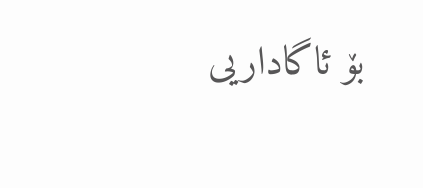بۆ ئاگاداریى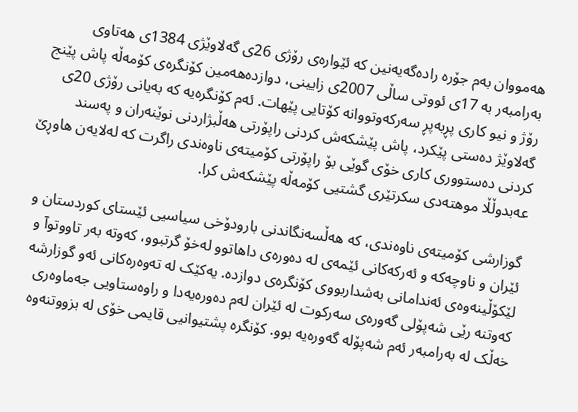هەمووان بەم جۆرە رادەگەیەنین کە ئێوارەى رۆژى 26ى گەلاوێژى 1384ى هەتاوى بەرامبەر بە 17ى ئووتى ساڵى 2007ى زایینى، دوازدەهەمین کۆنگرەى کۆمەڵە پاش پێنج رۆژ و نیو کارى پڕبەپڕ سەرکەوتووانە کۆتایى پێهات. ئەم کۆنگرەیە کە بەیانى رۆژى 20ى گەلاوێژ دەستى پێکرد، پاش پێشکەش کردنى راپۆرتى هەڵبژاردنى نوێنەران و پەسند کردنى دەستوورى کارى خۆى گوێى بۆ راپۆرتى کۆمیتەى ناوەندى راگرت کە لەلایەن هاوڕێ عەبدوڵڵا موهتەدى سکرتێرى گشتیى کۆمەڵە پێشکەش کرا.

گوزارشى کۆمیتەى ناوەندى، کە هەڵسەنگاندنى بارودۆخى سیاسیى ئێستاى کوردستان و ئێران و ناوچەکە و ئەرکەکانى ئێمەى لە دەورەى داهاتوو لەخۆ گرتبوو، کەوتە بەر تاووتوآ و لێکۆڵینەوەى ئەندامانى بەشداربووى کۆنگرەى دوازدە. یەکێک لە تەوەرەکانى ئەو گوزارشە کەوتنە رێى شەپۆلى گەورەى سەرکوت لە ئێران لەم دەورەیەدا و راوەستاویى جەماوەرى خەڵک لە بەرامبەر ئەم شەپۆلە گەورەیە بوو. کۆنگرە پشتیوانیى قایمى خۆى لە بزووتنەوە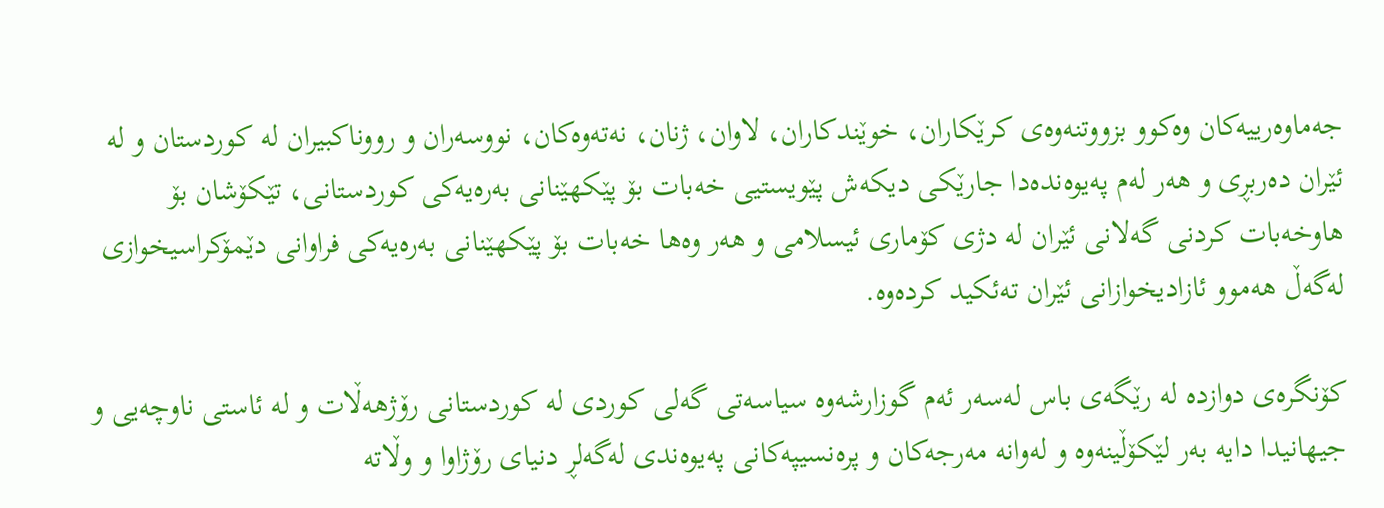جەماوەرییەکان وەکوو بزووتنەوەى کرێکاران، خوێندکاران، لاوان، ژنان، نەتەوەکان، نووسەران و رووناکبیران لە کوردستان و لە ئێران دەربڕى و هەر لەم پەیوەندەدا جارێکى دیکەش پێویستیى خەبات بۆ پێکهێنانى بەرەیەکى کوردستانى، تێکۆشان بۆ هاوخەبات کردنى گەلانى ئێران لە دژى کۆمارى ئیسلامى و هەر وەها خەبات بۆ پێکهێنانى بەرەیەکى فراوانى دێمۆکراسیخوازى لەگەڵ هەموو ئازادیخوازانى ئێران تەئکید کردەوە.

کۆنگرەى دوازدە لە رێگەى باس لەسەر ئەم گوزارشەوە سیاسەتى گەلى کوردى لە کوردستانى رۆژهەڵات و لە ئاستى ناوچەیى و جیهانیدا دایە بەر لێکۆڵینەوە و لەوانە مەرجەکان و پرەنسیپەکانى پەیوەندى لەگەلڕ دنیاى رۆژاوا و وڵاتە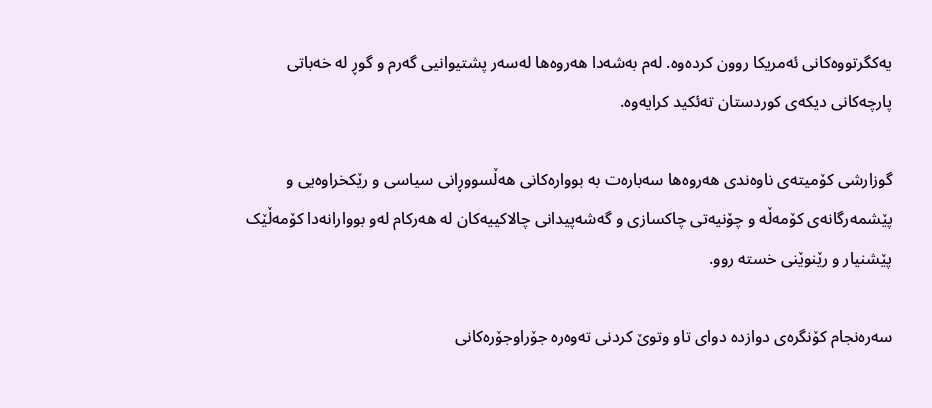یەکگرتووەکانى ئەمریکا روون کردەوە. لەم بەشەدا هەروەها لەسەر پشتیوانیى گەرم و گوڕ لە خەباتى پارچەکانى دیکەى کوردستان تەئکید کرایەوە.

گوزارشى کۆمیتەى ناوەندى هەروەها سەبارەت بە بووارەکانى هەڵسووڕانى سیاسى و رێکخراوەیى و پێشمەرگانەى کۆمەڵە و چۆنیەتى چاکسازى و گەشەپیدانى چالاکییەکان لە هەرکام لەو بووارانەدا کۆمەڵێک پێشنیار و رێنوێنى خستە روو.

سەرەنجام کۆنگرەى دوازدە دواى تاو وتوێ کردنى تەوەرە جۆراوجۆرەکانى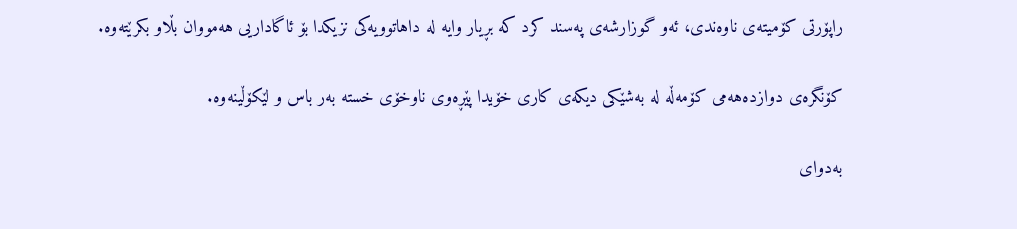راپۆرتى کۆمیتەى ناوەندى، ئەو گوزارشەى پەسند کرد کە بڕیار وایە لە داهاتوویەکى نزیکدا بۆ ئاگاداریى هەمووان بڵاو بکرێتەوە.

کۆنگرەى دوازدەهەمى کۆمەڵە لە بەشێکى دیکەى کارى خۆیدا پێڕەوى ناوخۆى خستە بەر باس و لێکۆڵینەوە.

بەدواى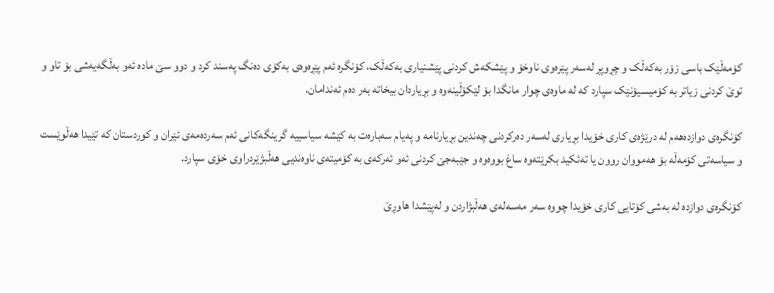کۆمەڵێک باسى زۆر بەکەڵک و چڕوپڕ لەسەر پێرەوى ناوخۆ و پێشکەش کردنى پێشنیارى بەکەڵک، کۆنگرە ئەم پێڕەوەى بەکۆى دەنگ پەسند کرد و دوو سێ مادە ئەو بەڵگەیەشى بۆ تاو و توێ کردنى زیاتر بە کۆمیسیۆنێک سپارد کە لە ماوەى چوار مانگدا بۆ لێکۆڵینەوە و بڕیاردان بیخاتە بەر دەم ئەندامان.

کۆنگرەى دوازدەهەم لە درێژەى کارى خۆیدا بڕیارى لەسەر دەرکردنى چەندین بڕیارنامە و پەیام سەبارەت بە کێشە سیاسییە گرینگەکانى ئەم سەردەمەى ئێران و کوردستان کە تێیدا هەڵوێست و سیاسەتى کۆمەڵە بۆ هەمووان روون یا تەئکید بکرێتەوە ساغ بووەوە و جێبەجێ کردنى ئەو ئەرکەى بە کۆمیتەى ناوەندیى هەڵبژێردراوى خۆى سپارد.

کۆنگرەى دوازدە لە بەشى کۆتایى کارى خۆیدا چووە سەر مەسەلەى هەڵبژاردن و لەپێشدا هاوڕێ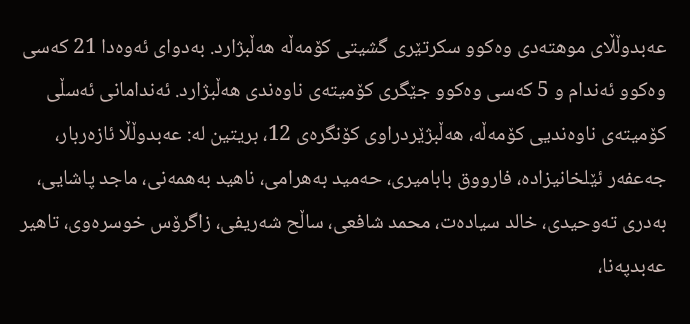عەبدوڵڵاى موهتەدى وەکوو سکرتێرى گشیتى کۆمەڵە هەڵبژارد. بەدواى ئەوەدا 21 کەسى وەکوو ئەندام و 5 کەسى وەکوو جێگرى کۆمیتەى ناوەندى هەڵبژارد. ئەندامانى ئەسڵى کۆمیتەى ناوەندیى کۆمەڵە، هەڵبژێردراوى کۆنگرەى 12، بریتین لە: عەبدوڵڵا ئازەربار، جەعفەر ئێلخانیزادە، فارووق بابامیرى، حەمید بەهرامى، ناهید بەهمەنى، ماجد پاشایى، بەدرى تەوحیدى، خالد سیادەت، محمد شافعى، ساڵح شەریفى، زاگرۆس خوسرەوى، تاهیر عەبدپەنا،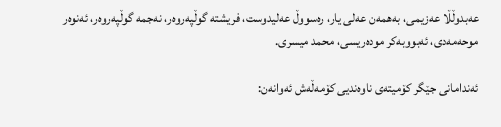عەبدوڵڵا عەزیمى، بەهمەن عەلی یار، رەسووڵ عەلیدوست، فریشتە گوڵپەروەر، نەجمە گوڵپەروەر، ئەنوەر موحەمەدى، ئەبووبەکر مودەریسى، محمد میسرى.

ئەندامانى جێگر کۆمیتەى ناوەندیى کۆمەڵەش ئەوانەن: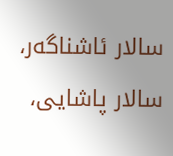سالار ئاشناگەر، سالار پاشایى،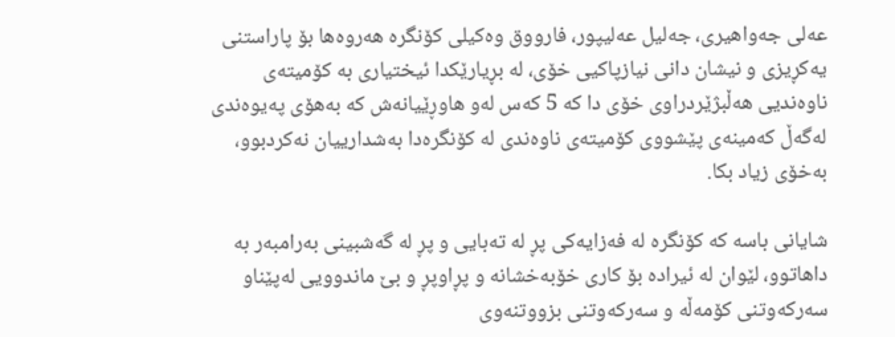عەلى جەواهیرى، جەلیل عەلیپور، فارووق وەکیلى کۆنگرە هەروەها بۆ پاراستنى یەکڕیزى و نیشان دانى نیازپاکیى خۆى، لە بڕیارێکدا ئیختیارى بە کۆمیتەى ناوەندیى هەڵبژێردراوى خۆی دا کە 5 کەس لەو هاوڕێیانەش کە بەهۆى پەیوەندى لەگەڵ کەمینەى پێشووى کۆمیتەى ناوەندى لە کۆنگرەدا بەشدارییان نەکردبوو، بەخۆى زیاد بکا.

شایانى باسە کە کۆنگرە لە فەزایەکى پڕ لە تەبایى و پڕ لە گەشبینى بەرامبەر بە داهاتوو، لێوان لە ئیرادە بۆ کارى خۆبەخشانە و پڕاوپڕ و بێ ماندوویى لەپێناو سەرکەوتنى کۆمەڵە و سەرکەوتنى بزووتنەوى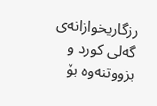رزگاریخوازانەى گەلى کورد و بزووتنەوە بۆ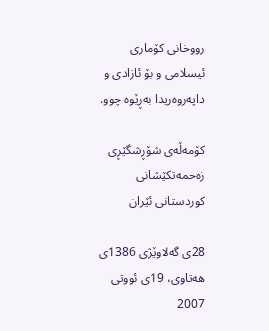رووخانى کۆمارى ئیسلامى و بۆ ئازادى و داپەروەریدا بەڕێوە چوو.

کۆمەڵەى شۆڕشگێڕى زەحمەتکێشانى کوردستانى ئێران

28ى گەلاوێژى 1386ى هەتاوى، 19ى ئووتى 2007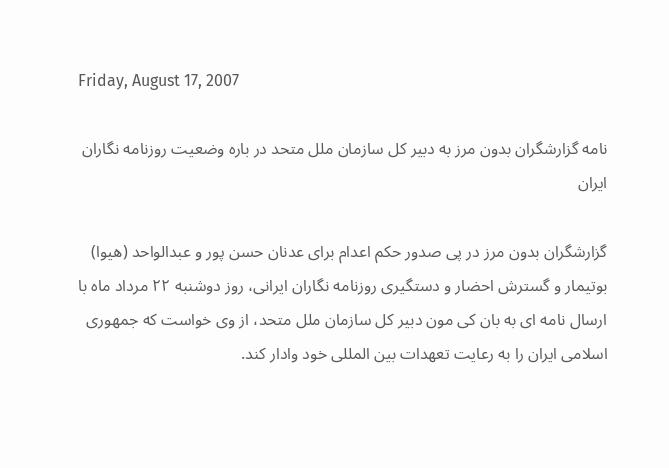Friday, August 17, 2007

نامه گزارشگران بدون مرز به دبير کل سازمان ملل متحد در باره وضعيت روزنامه نگاران ايران

گزارشگران بدون مرز در پی صدور حکم اعدام برای عدنان حسن پور و عبدالواحد (هيوا) بوتيمار و گسترش احضار و دستگيری روزنامه نگاران ايرانی، روز دوشنبه ٢٢ مرداد ماه با ارسال نامه ای به بان کی مون دبير کل سازمان ملل متحد، از وی خواست که جمهوری اسلامی ايران را به رعايت تعهدات بين المللی خود وادار کند.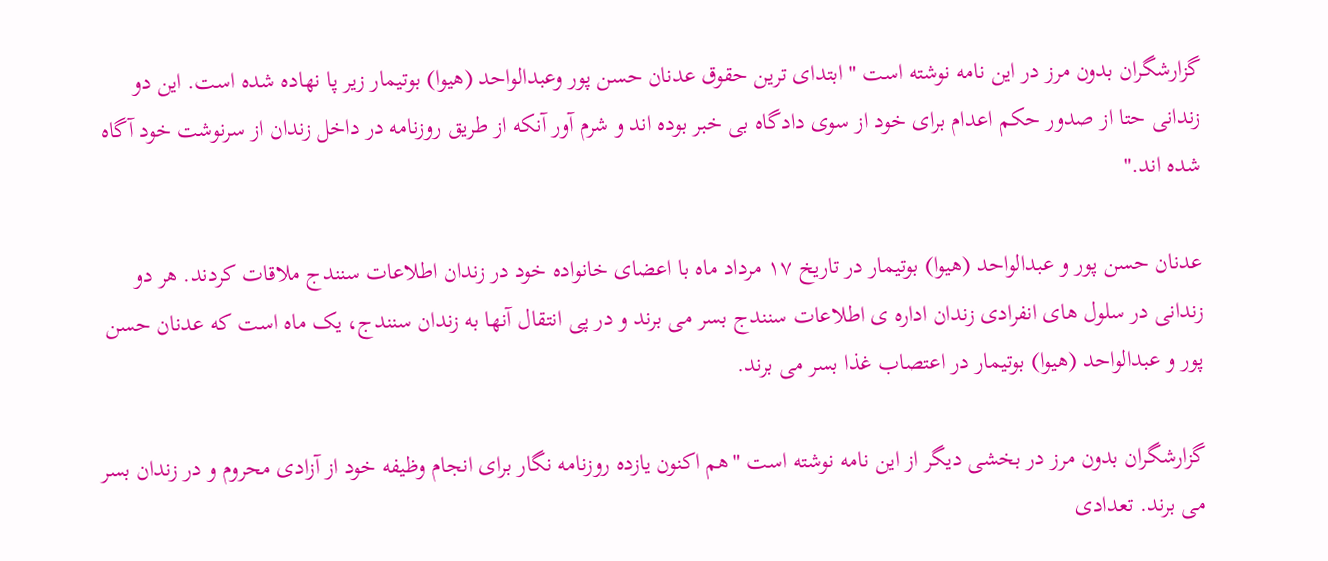گزارشگران بدون مرز در اين نامه نوشته است " ابتدای ترين حقوق عدنان حسن پور وعبدالواحد (هيوا) بوتيمار زير پا نهاده شده است. اين دو زندانی حتا از صدور حکم اعدام برای خود از سوی دادگاه بی خبر بوده اند و شرم آور آنکه از طريق روزنامه در داخل زندان از سرنوشت خود آگاه شده اند."

عدنان حسن پور و عبدالواحد (هيوا) بوتيمار در تاريخ ١٧ مرداد ماه با اعضای خانواده خود در زندان اطلاعات سنندج ملاقات کردند. هر دو زندانی در سلول های انفرادی زندان اداره ی اطلاعات سنندج بسر می برند و در پی انتقال آنها به زندان سنندج، يک ماه است که عدنان حسن پور و عبدالواحد (هيوا) بوتيمار در اعتصاب غذا بسر می برند.

گزارشگران بدون مرز در بخشی ديگر از اين نامه نوشته است "هم اکنون يازده روزنامه نگار برای انجام وظيفه خود از آزادی محروم و در زندان بسر می برند. تعدادی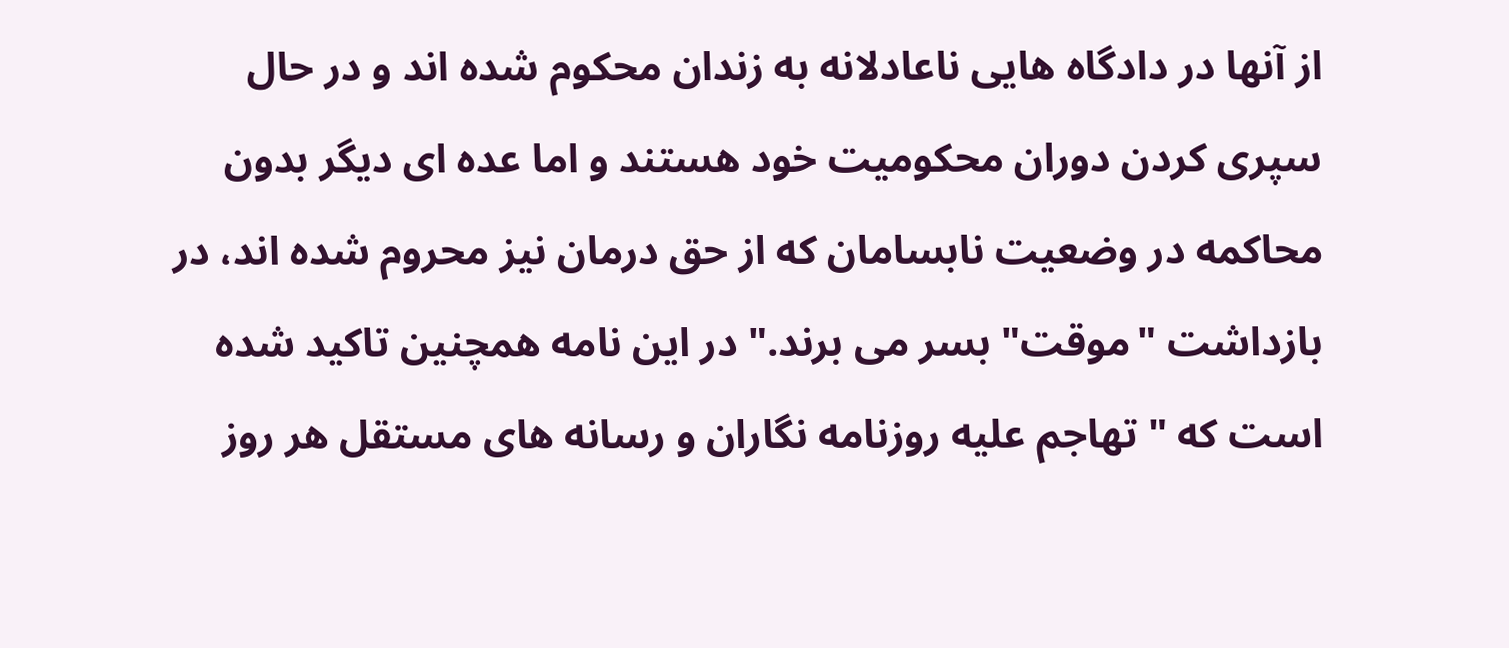از آنها در دادگاه هايی ناعادلانه به زندان محکوم شده اند و در حال سپری کردن دوران محکوميت خود هستند و اما عده ای ديگر بدون محاکمه در وضعيت نابسامان که از حق درمان نيز محروم شده اند، در بازداشت "موقت" بسر می برند." در اين نامه همچنين تاکيد شده است که " تهاجم عليه روزنامه نگاران و رسانه های مستقل هر روز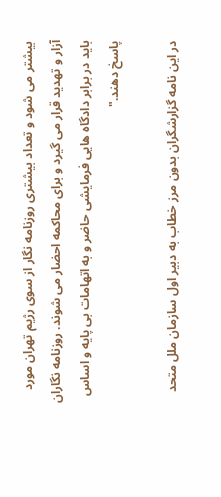بيشتر می شود و تعداد بيشتری روزنامه نگار از سوی رژيم تهران مورد آزار و تهديد قرار می گيرد و برای محاکمه احضار می شوند. روزنامه نگاران بايد در برابر دادگاه هايی فرمايشی حاضر و به اتهامات بی پايه و اساس پاسخ دهند."

در اين نامه گزارشگران بدون مرز خطاب به دبير اول سازمان ملل متحد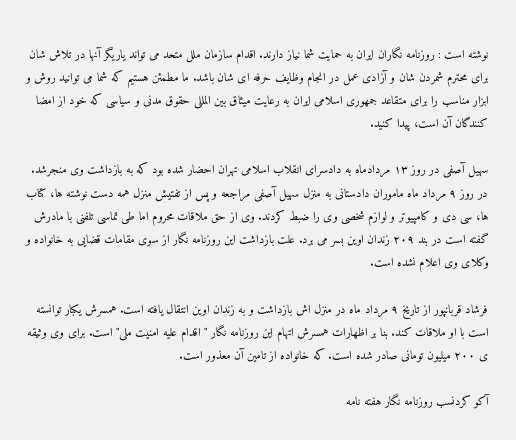نوشته است : روزنامه نگاران ايران به حمايت شما نياز دارند. اقدام سازمان ملل متحد می تواند ياريگر آنها در تلاش شان برای محترم شمردن شان و آزادی عمل در انجام وظايف حرفه ای شان باشد. ما مطمئن هستيم که شما می توانيد روش و ابزار مناسب را برای متقاعد جمهوری اسلامی ايران به رعايت ميثاق بين المللی حقوق مدنی و سياسی که خود از امضا کنندگان آن است، پيدا کنيد.

سهيل آصفی در روز ١٣ مردادماه به دادسرای انقلاب اسلامی تهران احضار شده بود که به بازداشت وی منجرشد. در روز ۹ مرداد ماه ماموران دادستانی به منزل سهيل آصفی مراجعه و پس از تفتيش منزل همه دست نوشته ها، کتاب ها، سی دی و کامپيوتر و لوازم شخصی وی را ضبط کردند. وی از حق ملاقات محروم اما طی تماسی تلفنی با مادرش گفته است در بند ٢٠۹ زندان اوين بسر می برد. علت بازداشت اين روزنامه نگار از سوی مقامات قضايی به خانواده و وکلای وی اعلام نشده است.

فرشاد قربانپور از تاريخ ۹ مرداد ماه در منزل اش بازداشت و به زندان اوين انتقال يافته است. همسرش يکبار توانسته است با او ملاقات کند. بنا بر اظهارات همسرش اتهام اين روزنامه نگار " اقدام عليه امنيت ملی" است. برای وی وثيقه ی ٢٠٠ ميليون تومانی صادر شده است. که خانواده از تامين آن معذور است.

آکو کردنسب روزنامه نگار هفته نامه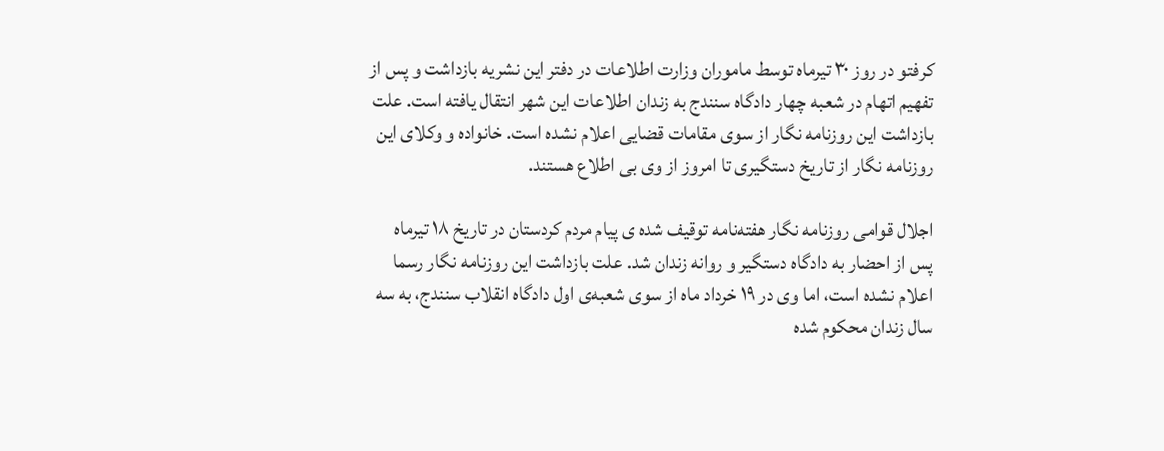کرفتو در روز ٣٠ تيرماه توسط ماموران وزارت اطلاعات در دفتر اين نشريه بازداشت و پس از تفهيم اتهام در شعبه چهار دادگاه سنندج به زندان اطلاعات اين شهر انتقال يافته است. علت بازداشت اين روزنامه نگار از سوی مقامات قضايی اعلام نشده است. خانواده و وکلای اين روزنامه نگار از تاريخ دستگيری تا امروز از وی بی اطلاع هستند.

اجلال قوامی روزنامه نگار هفته‌نامه توقيف شده ی پيام مردم کردستان در تاريخ ١٨ تيرماه پس از احضار به دادگاه دستگير و روانه زندان شد. علت بازداشت اين روزنامه نگار رسما اعلام نشده است، اما وی در ١۹ خرداد ماه از سوی شعبه‌ی اول دادگاه انقلاب سنندج، به سه سال زندان محکوم شده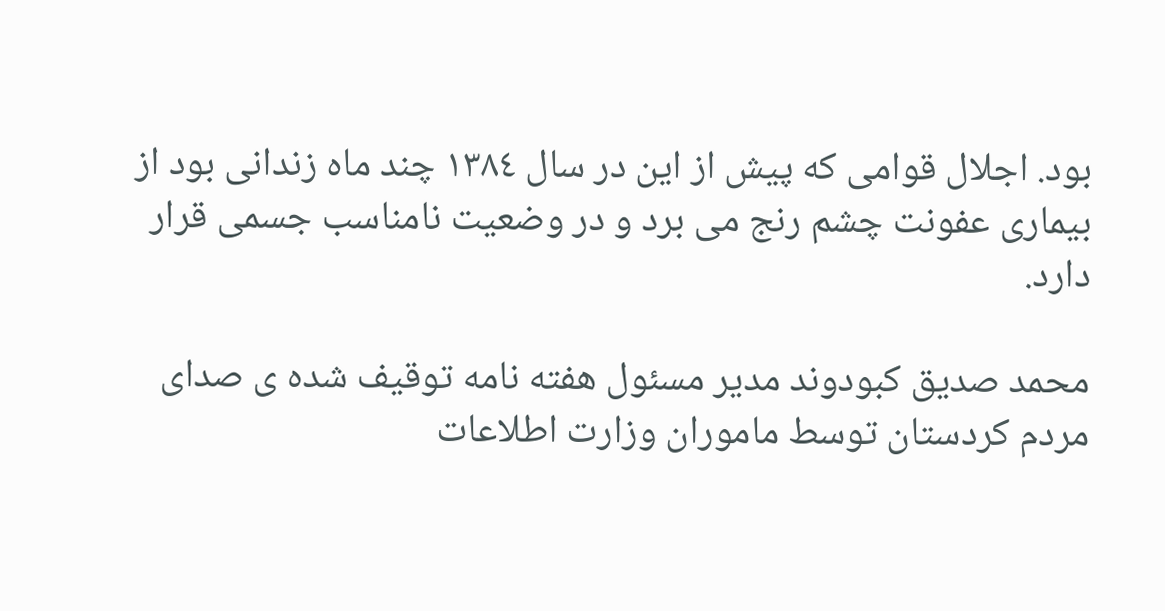بود. اجلال قوامی که پيش از اين در سال ١٣٨٤ چند ماه زندانی بود از بيماری عفونت چشم رنج می برد و در وضعيت نامناسب جسمی قرار دارد.

محمد صديق کبودوند مدير مسئول هفته نامه توقيف شده ی صدای مردم کردستان توسط ماموران وزارت اطلاعات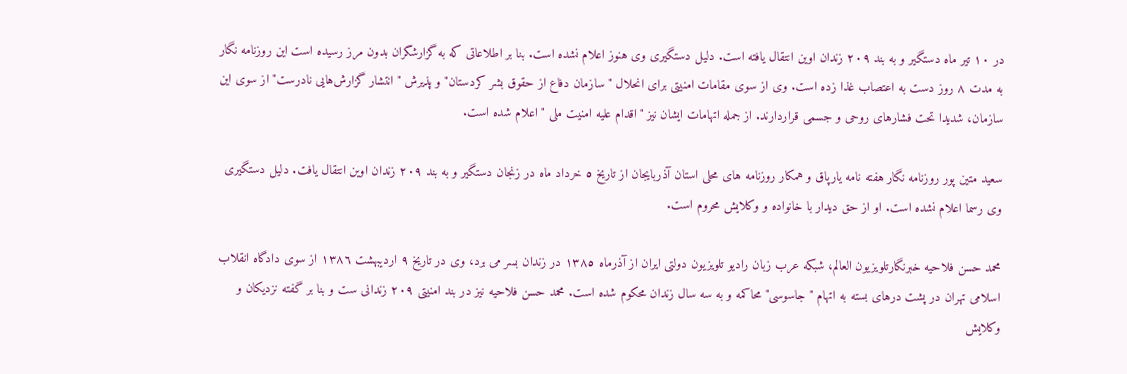در ١٠ تير ماه دستگير و به بند ٢٠۹ زندان اوين انتقال يافته است. دليل دستگيری وی هنوز اعلام نشده است. بنا بر اطلاعاتی که به گزارشگران بدون مرز رسيده است اين روزنامه نگار به مدت ٨ روز دست به اعتصاب غذا زده است. وی از سوی مقامات امنيتی برای انحلال "سازمان دفاع از حقوق بشر کردستان" و پذيرش " انتشار گزارش‌هايی نادرست" از سوی اين سازمان، شديدا تحت فشارهای روحی و جسمی قراردارند. از جمله اتهامات ايشان نيز "اقدام عليه امنيت ملی " اعلام شده است.

سعيد متين پور روزنامه نگار هفته نامه يارپاق و همکار روزنامه های محلی استان آذربايجان از تاريخ ٥ خرداد ماه در زنجان دستگير و به بند ٢٠۹ زندان اوين انتقال يافت. دليل دستگيری وی رسما اعلام نشده است. او از حق ديدار با خانواده و وکلايش محروم است.

محمد حسن فلاحيه خبرنگارتلويزيون العالم، شبکه عرب زبان راديو تلويزيون دولتی ايران از آذرماه ١٣٨٥ در زندان بسر می برد، وی در تاريخ ۹ ارديبهشت ١٣٨٦ از سوی دادگاه انقلاب اسلامی تهران در پشت درهای بسته به اتهام " جاسوسی" محاکمه و به سه سال زندان محکوم شده است. محمد حسن فلاحيه نيز در بند امنيتی ٢٠۹ زندانی ست و بنا بر گفته نزديکان و وکلايش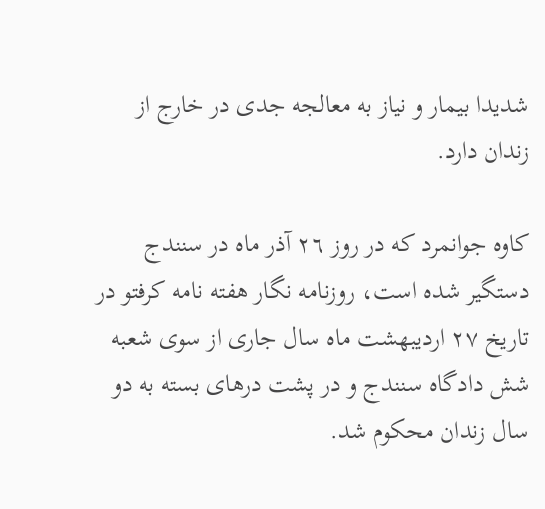شديدا بيمار و نياز به معالجه جدی در خارج از زندان دارد.

کاوه جوانمرد که در روز ٢٦ آذر ماه در سنندج دستگير شده است، روزنامه نگار هفته نامه کرفتو در تاريخ ٢٧ ارديبهشت ماه سال جاری از سوی شعبه شش دادگاه سنندج و در پشت درهای بسته به دو سال زندان محکوم شد.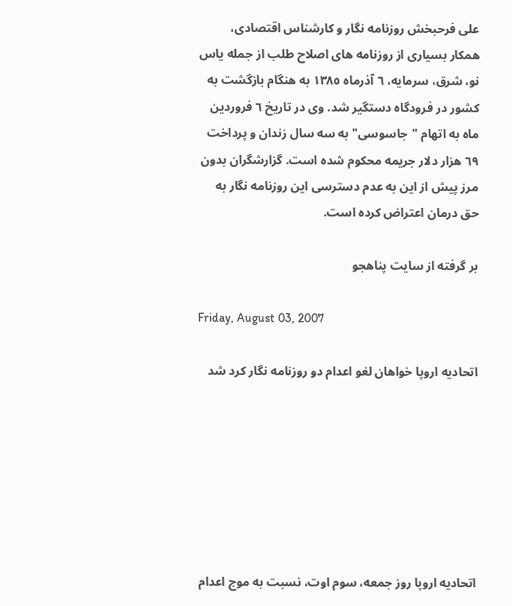علی فرحبخش روزنامه نگار و کارشناس اقتصادی، همکار بسياری از روزنامه های اصلاح طلب از جمله ياس نو، شرق، سرمايه، ٦ آذرماه ١٣٨٥ به هنگام بازگشت به کشور در فرودگاه دستگير شد. وی در تاريخ ٦ فروردين ماه به اتهام "جاسوسی" به سه سال زندان و پرداخت ٦۹ هزار دلار جريمه محکوم شده است. گزارشگران بدون مرز پيش از اين به عدم دسترسی اين روزنامه نگار به حق درمان اعتراض کرده است.

بر گرفته‌ از سایت پناهجو

Friday, August 03, 2007

اتحاديه اروپا خواهان لغو اعدام دو روزنامه نگار کرد شد







اتحاديه اروپا روز جمعه، سوم اوت، نسبت به موج اعدام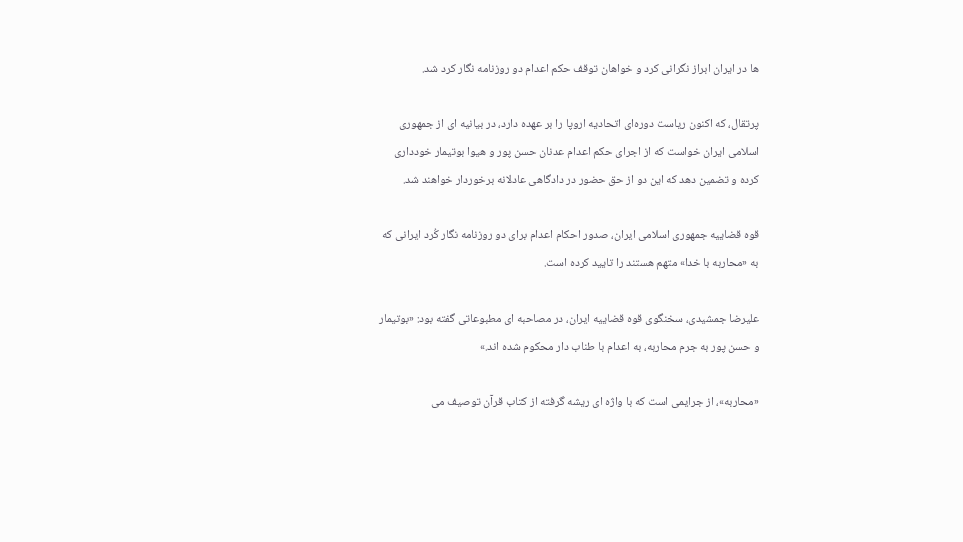ها در ايران ابراز نگرانی کرد و خواهان توقف حکم اعدام دو روزنامه نگار کرد شد.

پرتقال، که اکنون رياست دوره‌ای اتحاديه اروپا را بر عهده دارد، در بيانيه ای از جمهوری اسلامی ايران خواست که از اجرای حکم اعدام عدنان حسن پور و هيوا بوتيمار خودداری کرده و تضمين دهد که اين دو از حق حضور در دادگاهی عادلانه برخوردار خواهند شد.

قوه قضاييه جمهوری اسلامی ايران، صدور احکام اعدام برای دو روزنامه نگار کُرد ايرانی که به «محاربه با خدا» متهم هستند را تاييد کرده است.

عليرضا جمشيدی، سخنگوی قوه قضاييه ايران، در مصاحبه ای مطبوعاتی گفته بود: «بوتيمار و حسن پور به جرم محاربه، به اعدام با طناب دار محکوم شده اند.»

«محاربه»، از جرايمی است که با واژه ای ريشه گرفته از کتاب قرآن توصيف می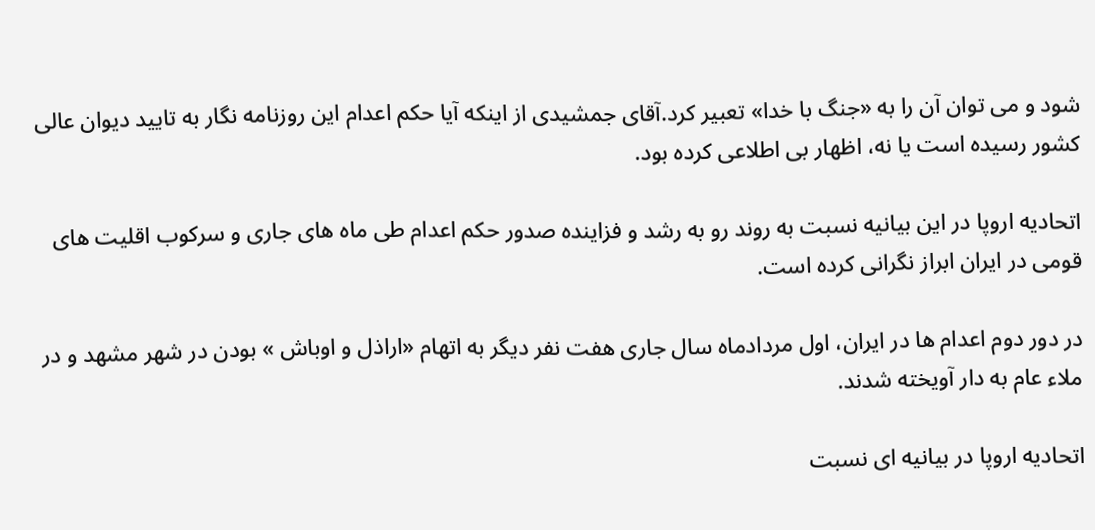شود و می توان آن را به «جنگ با خدا» تعبير کرد.آقای جمشيدی از اينکه آيا حکم اعدام اين روزنامه نگار به تاييد ديوان عالی کشور رسيده است يا نه، اظهار بی اطلاعی کرده بود.

اتحاديه اروپا در اين بيانيه نسبت به روند رو به رشد و فزاينده صدور حکم اعدام طی ماه های جاری و سرکوب اقليت های قومی در ايران ابراز نگرانی کرده است.

در دور دوم اعدام ها در ايران، اول مردادماه سال جاری هفت نفر ديگر به اتهام «اراذل و اوباش » بودن در شهر مشهد و در ملاء عام به دار آويخته شدند.

اتحاديه اروپا در بيانيه ای نسبت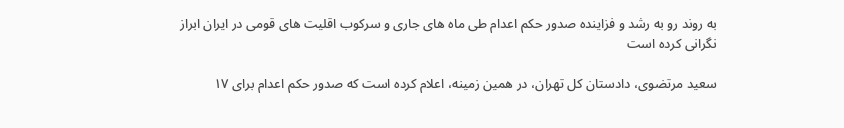به روند رو به رشد و فزاينده صدور حکم اعدام طی ماه های جاری و سرکوب اقليت های قومی در ايران ابراز نگرانی کرده است

سعيد مرتضوی، دادستان کل تهران، در همين زمينه، اعلام کرده است که صدور حکم اعدام برای ۱۷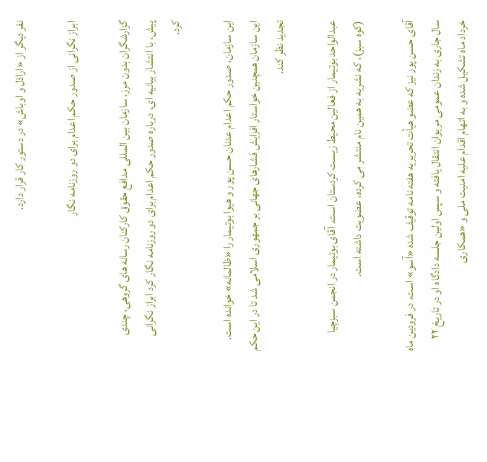نفر ديگر از «اراذل و اوباش» در دستور کار قرار دارد.

ابراز نگرانی از صدور حکم اعدام برای دو روزنامه نگار

گزارشگران بدون مرز، سازمان بين المللی مدافع حقوق کارکنان رسانه های گروهی، چندی پيش، با انتشار بيانيه ای، درباره صدور حکم اعدام برای دو روزنامه نگار کرد ابراز نگرانی کرد.

اين سازمان، صدور حکم اعدام عدنان حسن پور و هيوا بوتيمار را «ظالمانه» خوانده است. اين سازمان همچنين خواستار افزايش فشارهای جهانی بر جمهوری اسلامی شد تا در اين حکم تجديد نظر کند.

عبدالواحد بوتيمار از فعالين محيط زيست کردستان است. آقای بوتیمار در انجمن سبزچيا (کوه سبز)، که نشريه به همین نام منتشر می کرده، عضويت داشته است.

آقای حسن پور نيز که‌ عضو هیأت تحريريه هفته نامه توقيف شده «آسو» است، در فرودين ماه سال جاری به زندان عمومی مريوان انتقال يافته‌ و سپس اولين جلسه دادگاه او در تاريخ ۲۲ خرداد ماه تشکيل شده‌ و به اتهام اقدام عليه امنيت ملی و «همکاری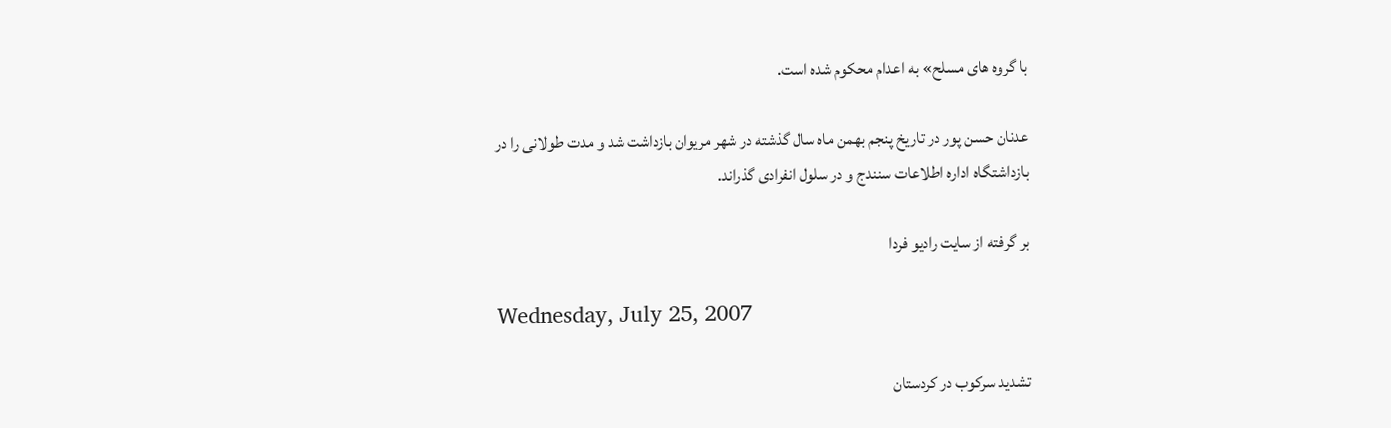با گروه های مسلح» به اعدام محکوم شده است.

عدنان حسن پور در تاريخ پنجم بهمن ماه سال گذشته در شهر مريوان بازداشت شد و مدت طولانی را در بازداشتگاه اداره اطلاعات سنندج و در سلول انفرادی گذراند.

بر گرفته‌ از سایت رادیو فردا

Wednesday, July 25, 2007

تشدید سرکوب در کردستان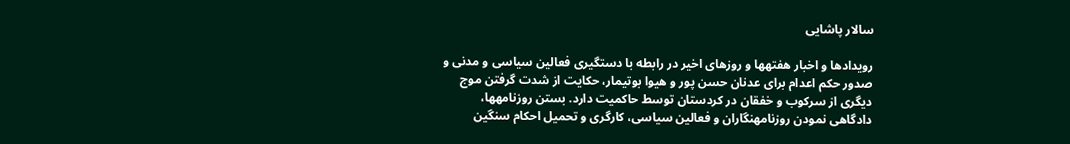سالار پاشایی

رویدادها و اخبار هفتهها و روزهای اخیر در رابطه با دستگیری فعالین سیاسی و مدنی و صدور حکم اعدام برای عدنان حسن پور و هیوا بوتیمار، حکایت از شدت گرفتن موج دیگری از سرکوب و خفقان در کردستان توسط حاکمیت دارد. بستن روزنامهها، دادگاهی نمودن روزنامهنگاران و فعالین سیاسی، کارگری و تحمیل احکام سنگین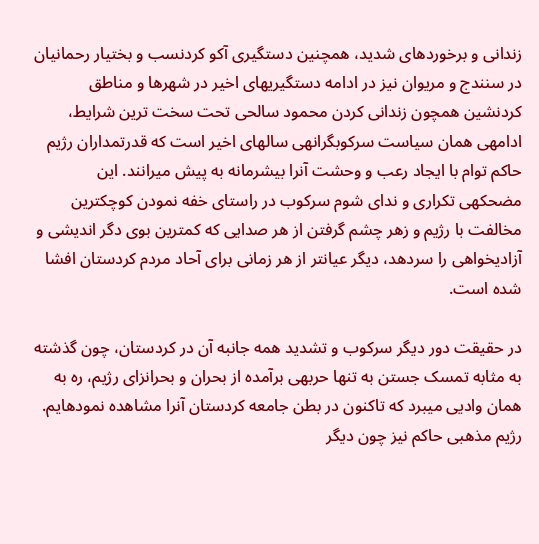زندانی و برخوردهای شدید، همچنین دستگیری آکو کردنسب و بختیار رحمانیان در سنندج و مریوان نیز در ادامه دستگیریهای اخیر در شهرها و مناطق کردنشین همچون زندانی کردن محمود سالحی تحت سخت ترین شرایط، ادامهی همان سیاست سرکوبگرانهی سالهای اخیر است که قدرتمداران رژیم حاکم توام با ایجاد رعب و وحشت آنرا بیشرمانه به پیش میرانند. این مضحکهی تکراری و ندای شوم سرکوب در راستای خفه نمودن کوچکترین مخالفت با رژیم و زهر چشم گرفتن از هر صدایی که کمترین بوی دگر اندیشی و آزادیخواهی را سردهد، دیگر عیانتر از هر زمانی برای آحاد مردم کردستان افشا شده است.

در حقیقت دور دیگر سرکوب و تشدید همه جانبه آن در کردستان، چون گذشته به مثابه تمسک جستن به تنها حربهی برآمده از بحران و بحرانزای رژیم، ره به همان وادیی میبرد که تاکنون در بطن جامعه کردستان آنرا مشاهده نمودهایم. رژیم مذهبی حاکم نیز چون دیگر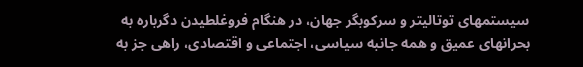سیستمهای توتالیتر و سرکوبگر جهان، در هنگام فروغلطیدن دگرباره به بحرانهای عمیق و همه جانبه سیاسی، اجتماعی و اقتصادی، راهی جز به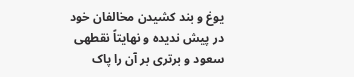یوغ و بند کشیدن مخالفان خود در پیش ندیده و نهایتاً نقطهی سعود و برتری بر آن را پاک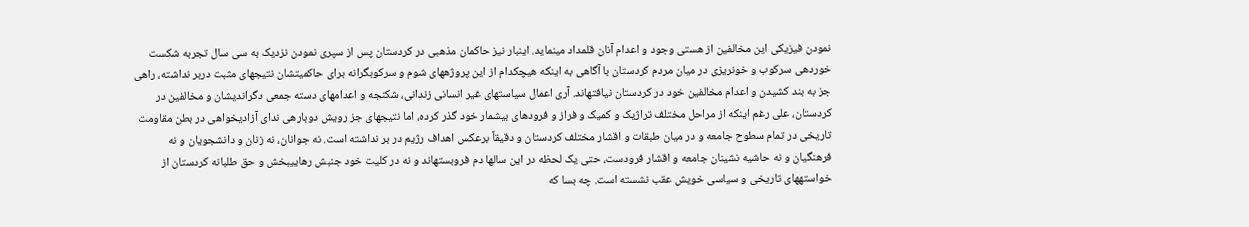نمودن فیزیکی این مخالفین از هستی وجود و اعدام آنان قلمداد مینماید. اینبار نیز حاکمان مذهبی در کردستان پس از سپری نمودن نزدیک به سی سال تجربه شکست خوردهی سرکوب و خونریزی در میان مردم کردستان با آگاهی به اینکه هیچکدام از این پروژههای شوم و سرکوبگرانه برای حاکمیتشان نتیجهای مثبت دربر نداشته، راهی جز به بند کشیدن و اعدام مخالفین خود در کردستان نیافتهاند. آری اعمال سیاستهای غیر انسانی زندانی، شکنجه و اعدامهای دسته جمعی دگراندیشان و مخالفین در کردستان، علی رغم اینکه از مراحل مختلف تراژیک و کمیک و فراز و فرودهای بیشمار خود گذر کرده، اما نتیجهای جز رویش دوبارهی ندای آزادیخواهی در بطن مقاومت تاریخی در تمام سطوح جامعه و در میان طبقات و اقشار مختلف کردستان و دقیقاً برعکس اهداف رژیم در بر نداشته است. نه جوانان، نه زنان و دانشجویان و نه فرهنگیان و نه حاشیه نشینان جامعه و اقشار فرودست، حتی یک لحظه در این سالها دم فروبستهاند و نه در کلیت خود جنبش رهاییبخش و حق طلبانه کردستان از خواستههای تاریخی و سیاسی خویش عقب نشسته است. چه بسا که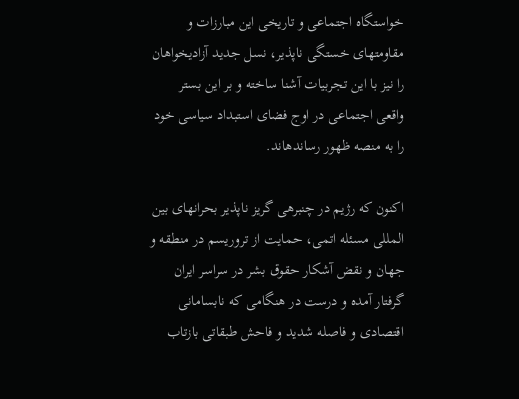خواستگاه اجتماعی و تاریخی این مبارزات و مقاومتهای خستگی ناپذیر، نسل جدید آزادیخواهان را نیز با این تجربیات آشنا ساخته و بر این بستر واقعی اجتماعی در اوج فضای استبداد سیاسی خود را به منصه ظهور رساندهاند.

اکنون که رژیم در چنبرهی گریز ناپذیر بحرانهای بین المللی مسئله اتمی، حمایت از تروریسم در منطقه و جهان و نقض آشکار حقوق بشر در سراسر ایران گرفتار آمده و درست در هنگامی که نابسامانی اقتصادی و فاصله شدید و فاحش طبقاتی بازتاب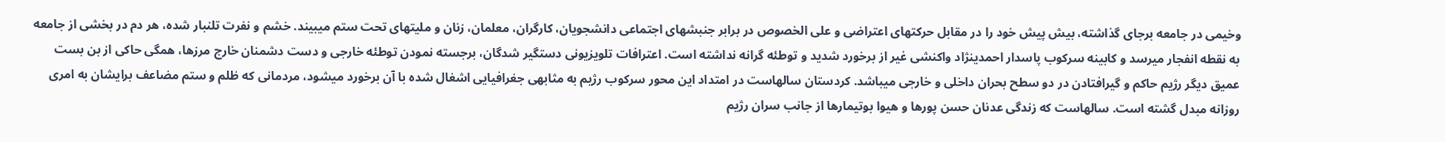وخیمی در جامعه برجای گذاشته، بیش پیش خود را در مقابل حرکتهای اعتراضی و علی الخصوص در برابر جنبشهای اجتماعی دانشجویان، کارگران، معلمان، زنان و ملیتهای تحت ستم میبیند. خشم و نفرت تلنبار شده، هر دم در بخشی از جامعه به نقطه انفجار میرسد و کابینه سرکوب پاسدار احمدینژاد واکنشی غیر از برخورد شدید و توطئه گرانه نداشته است. اعترافات تلویزیونی دستگیر شدگان، برجسته نمودن توطئه خارجی و دست دشمنان خارج مرزها، همگی حاکی از بن بست عمیق دیگر رژیم حاکم و گیرافتادن در دو سطح بحران داخلی و خارجی میباشد. کردستان سالهاست در امتداد این محور سرکوب رژیم به مثابهی جغرافیایی اشغال شده با آن برخورد میشود، مردمانی که ظلم و ستم مضاعف برایشان به امری روزانه مبدل گشته است. سالهاست که زندگی عدنان حسن پورها و هیوا بوتیمارها از جانب سران رژیم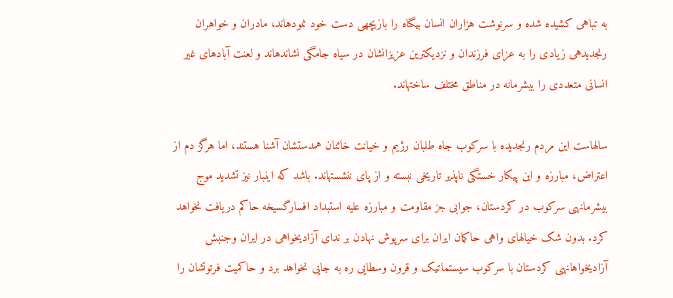به تباهی کشیده شده و سرنوشت هزاران انسان بیگناه را بازیچهی دست خود نمودهاند، مادران و خواهران رنجدیدهی زیادی را به عزای فرزندان و نزدیکترین عزیزانشان در سیاه جامگی نشاندهاند و لعنت آبادهای غیر انسانی متعددی را بیشرمانه در مناطق مختلف ساختهاند.

سالهاست این مردم رنجدیده با سرکوب جاه طلبان رژیم و خیانت خائنان همدستشان آشنا هستند، اما هرگز دم از اعتراض، مبارزه و این پیکار خستگی ناپذیر تاریخی نبسته و از پای ننشستهاند. باشد که اینبار نیز تشدید موج بیشرمانهی سرکوب در کردستان، جوابی جز مقاومت و مبارزه علیه استبداد افسارگسیخه حاکم دریافت نخواهد کرد. بدون شک خیالهای واهی حاکمان ایران برای سرپوش نهادن بر ندای آزادیخواهی در ایران وجنبش آزادیخواهانهی کردستان با سرکوب سیستماتیک و قرون وسطایی ره به جایی نخواهد برد و حاکمیت فرتوتشان را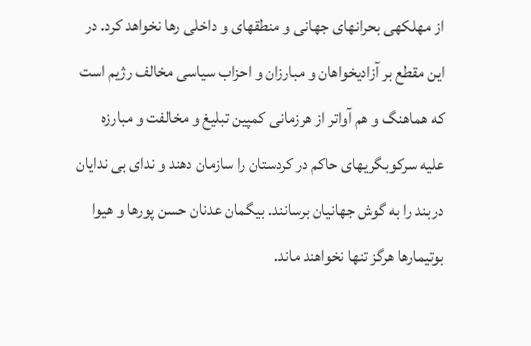از مهلکهی بحرانهای جهانی و منطقهای و داخلی رها نخواهد کرد. در این مقطع بر آزادیخواهان و مبارزان و احزاب سیاسی مخالف رژیم است که هماهنگ و هم آواتر از هرزمانی کمپین تبلیغ و مخالفت و مبارزه علیه سرکوبگریهای حاکم در کردستان را سازمان دهند و ندای بی ندایان دربند را به گوش جهانیان برسانند. بیگمان عدنان حسن پورها و هیوا بوتیمارها هرگز تنها نخواهند ماند.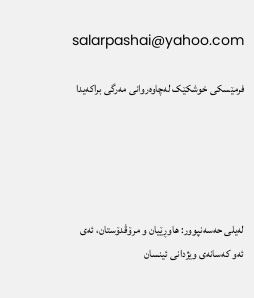salarpashai@yahoo.com

فرمێسکی خوشکێک لەچاوەروانی مەرگی براکەیدا





لەیلی حەسەنپوور: هاوڕێیان و مرۆڤدۆستان، ئەی ئەو کەسانەی ویژدانی ئینسان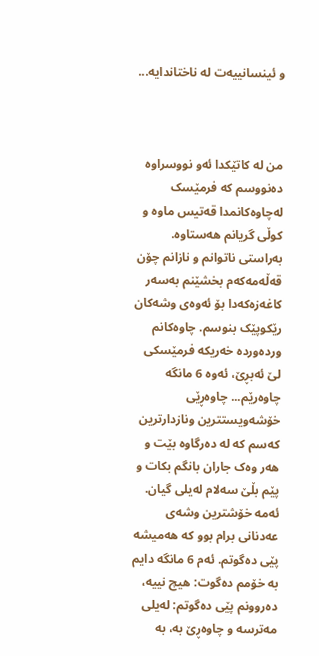و ئینسانییەت لە ناختاندایە...



من لە کاتێکدا ئەو نووسراوە دەنووسم کە فرمێسک لەچاوەکانمدا قەتیس ماوە و کوڵی گریانم هەستاوە. بەراستی ناتوانم و نازانم چۆن قەڵەمەکەم بخشێنم بەسەر کاغەزەکەدا بۆ ئەوەی وشەکان رێکوپێک بنوسم. چاوەکانم وردەوردە خەریکە فرمێسکی لێ ئەبڕێ، ئەوە 6 مانگە چاوەرێم... چاوەڕێی خۆشەویستترین ونازدارترین کەسم کە لە دەرگاوە بێت و هەر وەک جاران بانگم بکات و پێم بڵێ سەلام لەیلی گیان. ئەمە خۆشترین وشەی عەدنانی برام بوو کە هەمیشە پێی دەگوتم. ئەم 6 مانگە دایم بە خۆمم دەگوت: هیچ نییە، دەروونم پێی دەگوتم: لەیلی مەترسە و چاوەڕێ بە، بە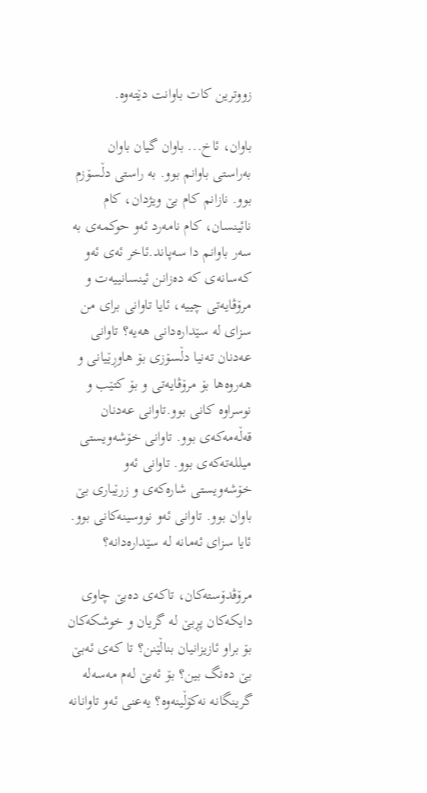زووترین کات باوانت دێتەوە.

باوان، ئاخ... باوان گیان باوان بەراستی باوانم بوو. بە راستی دڵسۆزم بوو. نازانم کام بێ ویژدان، کام نائینسان، کام نامەرد ئەو حوکمەی بە سەر باوانم دا سەپاند.ئاخر ئەی ئەو کەسانەی کە دەزانن ئینسانییەت و مرۆڤایەتی چییە، ئایا تاوانی برای من سزای لە سێدارەدانی هەیە؟ تاوانی عەدنان تەنیا دڵسۆزی بۆ هاوڕێیانی و هەروەها بۆ مرۆڤایەتی و بۆ کتێب و نوسراوە کانی بوو.تاوانی عەدنان قەڵەمەکەی بوو. تاوانی خۆشەویستی میللەتەکەی بوو. تاوانی ئەو خۆشەویستی شارەکەی و زرێباری بێ باوان بوو. تاوانی ئەو نووسینەکانی بوو. ئایا سزای ئەمانە لە سێدارەدانە؟

مرۆڤدۆستەکان، تاکەی دەبێ چاوی دایکەکان پڕبێ لە گریان و خوشکەکان بۆ براو ئازیزانیان بناڵێنن؟ تا کەی ئەبێ بێ دەنگ بین؟ بۆ ئەبێ لەم مەسەلە گرینگانە نەکۆڵینەوە؟ یەعنی ئەو تاوانانە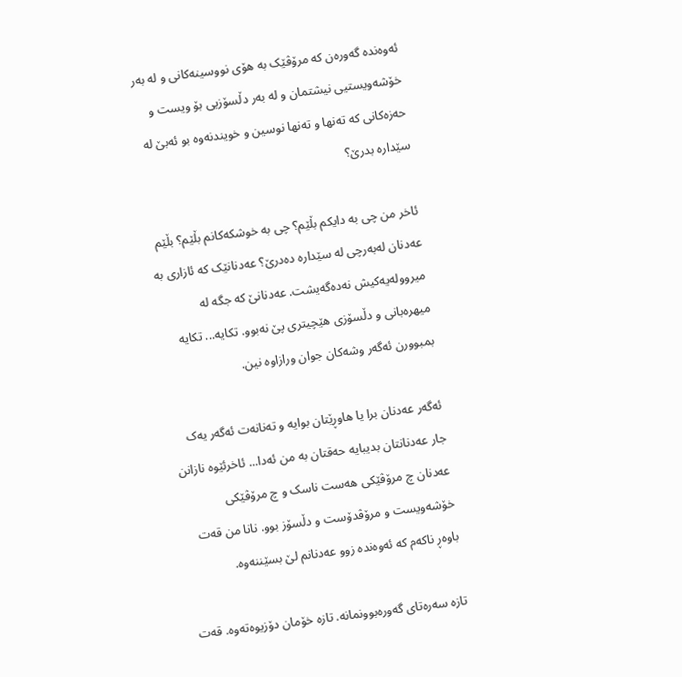ئەوەندە گەورەن کە مرۆڤێک بە هۆی نووسینەکانی و لە بەر خۆشەویستیی نیشتمان و لە بەر دڵسۆزیی بۆ ویست و حەزەکانی کە تەنها و تەنها نوسین و خویندنەوە بو ئەبێ لە سێدارە بدرێ؟

ئاخر من چی بە دایکم بڵێم؟ چی بە خوشکەکانم بڵێم؟ بڵێم عەدنان لەبەرچی لە سێدارە دەدرێ؟ عەدنانێک کە ئازاری بە میروولەیەکیش نەدەگەیشت. عەدنانێ کە جگە لە میهرەبانی و دڵسۆزی هێچیتری پێ نەبوو. تکایە... تکایە بمبوورن ئەگەر وشەکان جوان ورازاوە نین.

ئەگەر عەدنان برا یا هاوڕێتان بوایە و تەنانەت ئەگەر یەک جار عەدنانتان بدیبایە حەقتان بە من ئەدا... ئاخرئێوە نازانن عەدنان چ مرۆڤێکی هەست ناسک و چ مرۆڤێکی خۆشەویست و مرۆڤدۆست و دڵسۆز بوو. نانا من قەت باوەڕ ناکەم کە ئەوەندە زوو عەدنانم لێ بسێننەوە.

تازە سەرەتای گەورەبوونمانە. تازە خۆمان دۆزیوەتەوە. قەت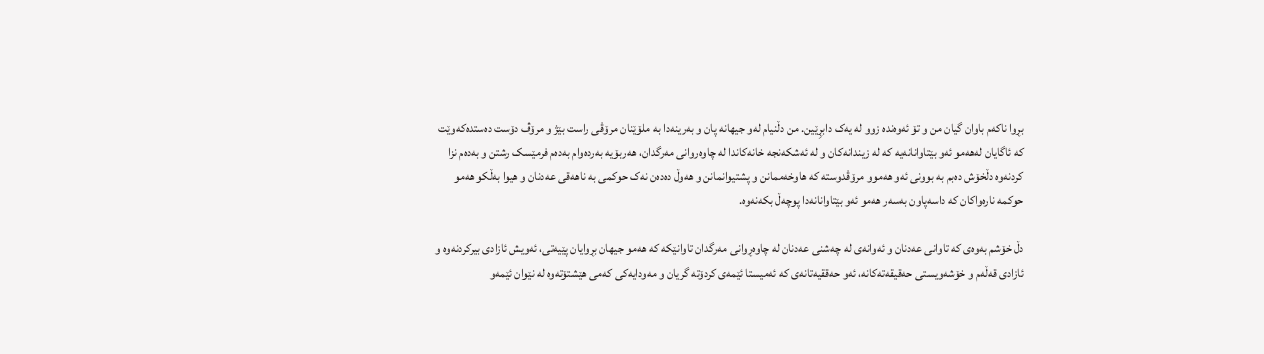بڕوا ناکەم باوان گیان من و تۆ ئەوەندە زوو لە یەک دابڕِێین. من دڵنیام لەو جیهانە پان و بەرینەدا بە ملۆێنان مرۆڤی راست بێژ و مرۆڤ دۆست دەستدەکەوێت کە ئاگایان لەهەمو ئەو بێتاوانانەیە کە لە زیندانەکان و لە ئەشکەنجە خانەکاندا لە چاوەروانی مەرگدان، هەربۆیە بەردەوام بەدەم فرمێسک رشتن و بەدەم نزا کردنەوە دڵخۆش دەبم بە بوونی ئەو هەموو مرۆڤدوستە کە هاوخەممانن و پشتیوانمانن و هەوڵ دەدەن نەک حوکمی بە ناهەقی عەدنان و هیوا بەڵکو هەمو حوکمە نارەواکان کە داسەپاون بەسەر هەمو ئەو بێتاوانانەدا پوچەڵ بکەنەوە.

دڵ خۆشم بەوەی کە تاوانی عەدنان و ئەوانەی لە چەشنی عەدنان لە چاوەڕوانی مەرگدان تاوانێکە کە هەمو جیهان بڕوایان پێیەتی، ئەویش ئازادی بیرکردنەوە و ئازادی قەڵەم و خۆشەویستی حەقیقەتەکانە، ئەو حەققیەتانەی کە ئەمیستا ئێمەی کردۆتە گریان و مەودایەکی کەمی هێشتۆتەوە لە نێوان ئێمەو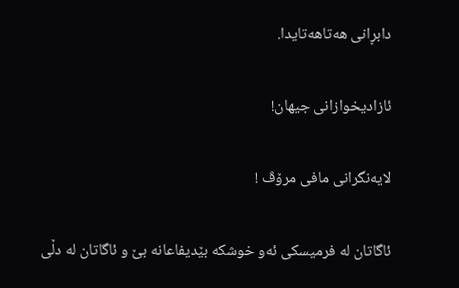دابڕانی هەتاهەتایدا.

ئازادیخوازانی جیهان!

لایەنگرانی مافی مرۆڤ !

ئاگاتان لە فرمیسکی ئەو خوشکە بێدیفاعانە بێ و ئاگاتان لە دڵی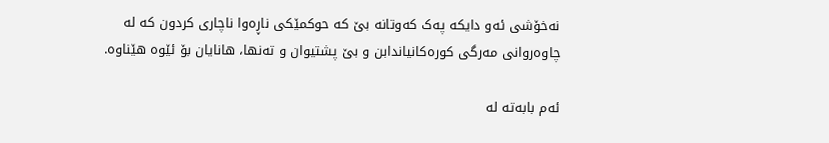نەخۆشی ئەو دایکە پەک کەوتانە بێ کە حوکمێکی ناڕەوا ناچاری کردون کە لە چاوەروانی مەرگی کورەکانیاندابن و بێ پشتیوان و تەنها، هانایان بۆ ئێوە هێناوە.

ئه‌م بابه‌ته‌ له‌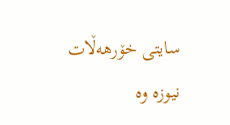سایتی خۆرهه‌ڵات نیوزه‌ وه‌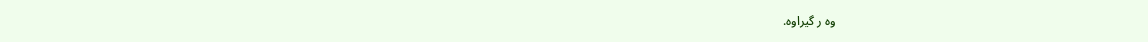وه ر گیراوه‌.